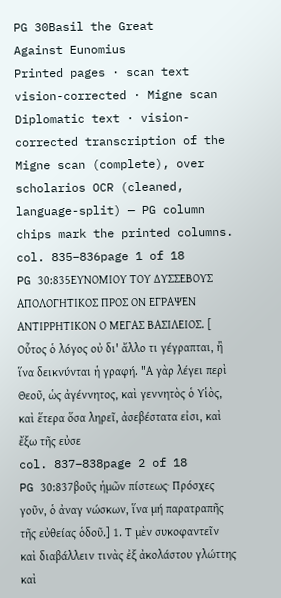PG 30Basil the Great
Against Eunomius
Printed pages · scan text
vision-corrected · Migne scan
Diplomatic text · vision-corrected transcription of the Migne scan (complete), over scholarios OCR (cleaned, language-split) — PG column chips mark the printed columns.
col. 835–836page 1 of 18
PG 30:835ΕΥΝΟΜΙΟΥ ΤΟΥ ΔΥΣΣΕΒΟΥΣ ΑΠΟΛΟΓΗΤΙΚΟΣ ΠΡΟΣ ΟΝ ΕΓΡΑΨΕΝ ΑΝΤΙΡΡΗΤΙΚΟΝ Ο ΜΕΓΑΣ ΒΑΣΙΛΕΙΟΣ. [ Οὗτος ὁ λόγος οὐ δι' ἄλλο τι γέγραπται, ἢ ἵνα δεικνύνται ἡ γραφή. "Α γὰρ λέγει περὶ Θεοῦ, ὡς ἀγέννητος, καὶ γεννητὸς ὁ Υἱὸς, καὶ ἕτερα ὅσα ληρεῖ, ἀσεβέστατα εἰσι, καὶ ἔξω τῆς εὐσε
col. 837–838page 2 of 18
PG 30:837βοῦς ἡμῶν πίστεως· Πρόσχες γοῦν, ὁ ἀναγ νώσκων, ἵνα μή παρατραπῆς τῆς εὐθείας ὁδοῦ.] 1. Τ μὲν συκοφαντεῖν καὶ διαβάλλειν τινὰς ἐξ ἀκολάστου γλώττης καὶ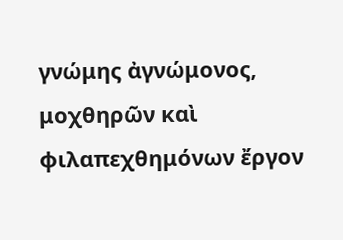γνώμης ἀγνώμονος, μοχθηρῶν καὶ φιλαπεχθημόνων ἔργον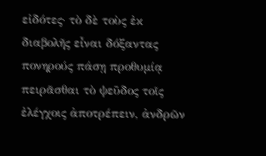εἰδότες· τὸ δὲ τοὺς ἐκ διαβολῆς εἶναι δόξαντας πονηρούς πάσῃ προθυμίᾳ πειρᾶσθαι τὸ ψεῦδος τοῖς ἐλέγχοις ἀποτρέπειν, ἀνδρῶν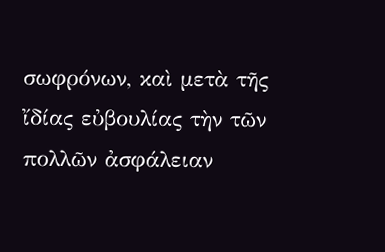σωφρόνων, καὶ μετὰ τῆς ἴδίας εὐβουλίας τὴν τῶν πολλῶν ἀσφάλειαν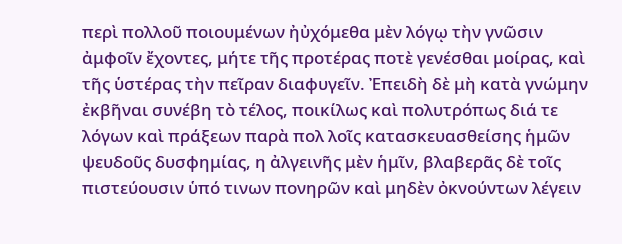περὶ πολλοῦ ποιουμένων ἠὐχόμεθα μὲν λόγῳ τὴν γνῶσιν ἀμφοῖν ἔχοντες, μήτε τῆς προτέρας ποτὲ γενέσθαι μοίρας, καὶ τῆς ὑστέρας τὴν πεῖραν διαφυγεῖν. Ἐπειδὴ δὲ μὴ κατὰ γνώμην ἐκβῆναι συνέβη τὸ τέλος, ποικίλως καὶ πολυτρόπως διά τε λόγων καὶ πράξεων παρὰ πολ λοῖς κατασκευασθείσης ἡμῶν ψευδοῦς δυσφημίας, η ἀλγεινῆς μὲν ἡμῖν, βλαβερᾶς δὲ τοῖς πιστεύουσιν ὑπό τινων πονηρῶν καὶ μηδὲν ὀκνούντων λέγειν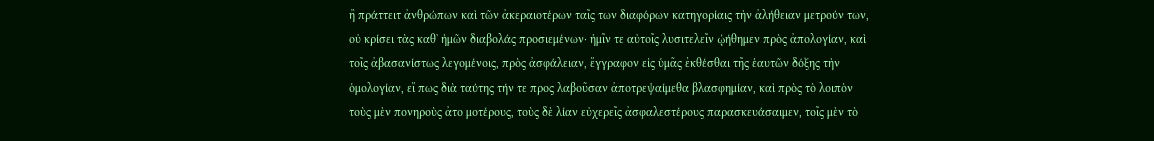ἢ πράττειτ ἀνθρώπων καὶ τῶν ἀκεραιοτέρων ταῖς των διαφόρων κατηγορίαις τὴν ἀλήθειαν μετρούν των, οὐ κρίσει τὰς καθ᾿ ἡμῶν διαβολάς προσιεμένων· ἡμῖν τε αὐτοῖς λυσιτελεῖν ᾠήθημεν πρὸς ἀπολογίαν, καὶ τοῖς ἀβασανίστως λεγομένοις, πρὸς ἀσφάλειαν, ἔγγραφον εἰς ὑμᾶς ἐκθέσθαι τῆς ἑαυτῶν δόξης τὴν ὁμολογίαν, εἴ πως διὰ ταύτης τήν τε προς λαβοῦσαν ἀποτρεψαίμεθα βλασφημίαν, καὶ πρὸς τὸ λοιπὸν τοὺς μὲν πονηροὺς ἀτο μοτέρους, τοὺς δὲ λίαν εὐχερεῖς ἀσφαλεστέρους παρασκευάσαιμεν, τοῖς μὲν τὸ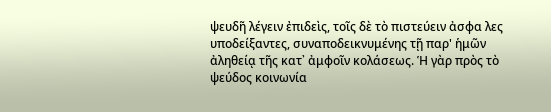ψευδῆ λέγειν ἐπιδεὶς, τοῖς δὲ τὸ πιστεύειν ἀσφα λες υποδείξαντες, συναποδεικνυμένης τῇ παρ' ἡμῶν ἀληθείᾳ τῆς κατ᾽ ἀμφοῖν κολάσεως. Ἡ γὰρ πρὸς τὸ ψεύδος κοινωνία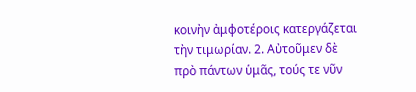κοινὴν ἀμφοτέροις κατεργάζεται τὴν τιμωρίαν. 2. Αὐτοῦμεν δὲ πρὸ πάντων ὑμᾶς, τούς τε νῦν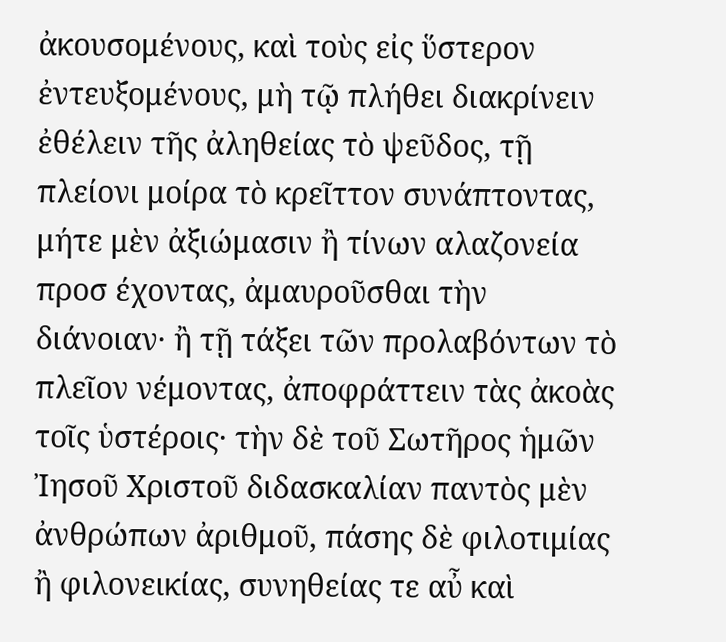ἀκουσομένους, καὶ τοὺς εἰς ὕστερον ἐντευξομένους, μὴ τῷ πλήθει διακρίνειν ἐθέλειν τῆς ἀληθείας τὸ ψεῦδος, τῇ πλείονι μοίρα τὸ κρεῖττον συνάπτοντας, μήτε μὲν ἀξιώμασιν ἢ τίνων αλαζονεία προσ έχοντας, ἀμαυροῦσθαι τὴν διάνοιαν· ἢ τῇ τάξει τῶν προλαβόντων τὸ πλεῖον νέμοντας, ἀποφράττειν τὰς ἀκοὰς τοῖς ὑστέροις· τὴν δὲ τοῦ Σωτῆρος ἡμῶν Ἰησοῦ Χριστοῦ διδασκαλίαν παντὸς μὲν ἀνθρώπων ἀριθμοῦ, πάσης δὲ φιλοτιμίας ἢ φιλονεικίας, συνηθείας τε αὖ καὶ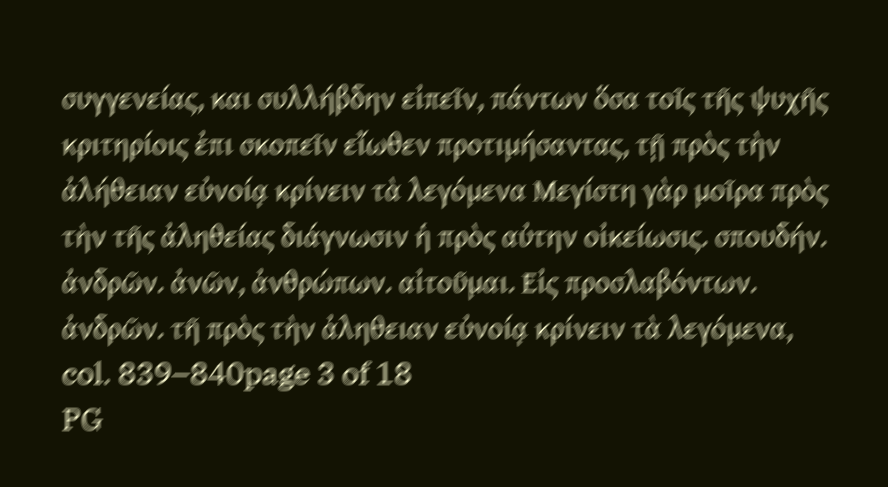συγγενείας, και συλλήβδην εἰπεῖν, πάντων ὅσα τοῖς τῆς ψυχῆς κριτηρίοις ἐπι σκοπεῖν εἴωθεν προτιμήσαντας, τῇ πρὸς τὴν ἀλήθειαν εὐνοίᾳ κρίνειν τὰ λεγόμενα Μεγίστη γὰρ μοῖρα πρὸς τὴν τῆς ἀληθείας διάγνωσιν ἡ πρὸς αὐτην οἰκείωσις. σπουδήν. ἀνδρῶν. ἀνῶν, ἀνθρώπων. αἰτοῦμαι. Εἰς προσλαβόντων. ἀνδρῶν. τῆ πρὸς τὴν ἀληθειαν εὐνοίᾳ κρίνειν τὰ λεγόμενα,
col. 839–840page 3 of 18
PG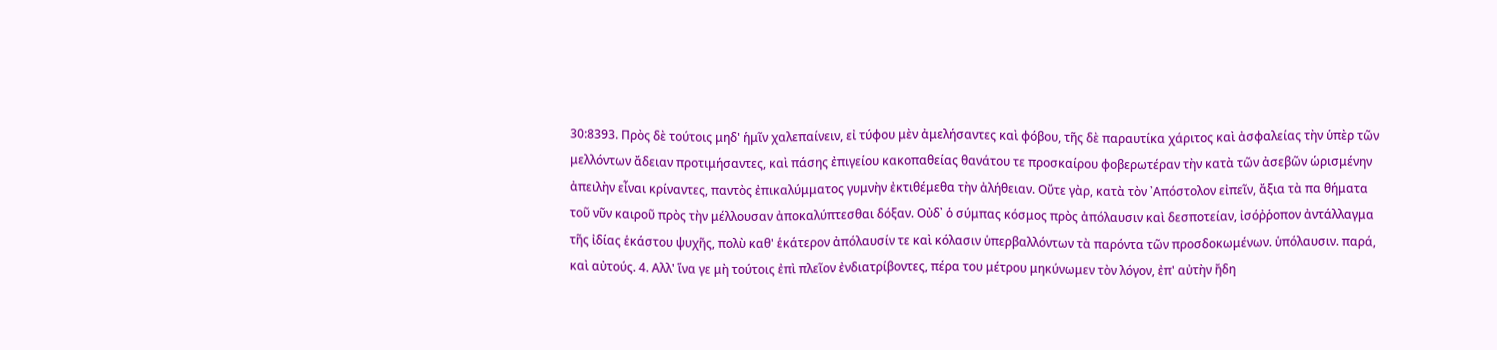30:8393. Πρὸς δὲ τούτοις μηδ' ἡμῖν χαλεπαίνειν, εἰ τύφου μὲν ἀμελήσαντες καὶ φόβου, τῆς δὲ παραυτίκα χάριτος καὶ ἀσφαλείας τὴν ὑπὲρ τῶν μελλόντων ἄδειαν προτιμήσαντες, καὶ πάσης ἐπιγείου κακοπαθείας θανάτου τε προσκαίρου φοβερωτέραν τὴν κατὰ τῶν ἀσεβῶν ὡρισμένην ἀπειλὴν εἶναι κρίναντες, παντὸς ἐπικαλύμματος γυμνὴν ἐκτιθέμεθα τὴν ἀλήθειαν. Οὔτε γὰρ, κατὰ τὸν ᾿Απόστολον εἰπεῖν, ἄξια τὰ πα θήματα τοῦ νῦν καιροῦ πρὸς τὴν μέλλουσαν ἀποκαλύπτεσθαι δόξαν. Οὐδ᾽ ὁ σύμπας κόσμος πρὸς ἀπόλαυσιν καὶ δεσποτείαν, ἰσόῤῥοπον ἀντάλλαγμα τῆς ἰδίας ἑκάστου ψυχῆς, πολὺ καθ' ἑκάτερον ἀπόλαυσίν τε καὶ κόλασιν ὑπερβαλλόντων τὰ παρόντα τῶν προσδοκωμένων. ὑπόλαυσιν. παρά, καὶ αὐτούς. 4. Αλλ' ἵνα γε μὴ τούτοις ἐπὶ πλεῖον ἐνδιατρίβοντες, πέρα του μέτρου μηκύνωμεν τὸν λόγον, ἐπ' αὐτὴν ἤδη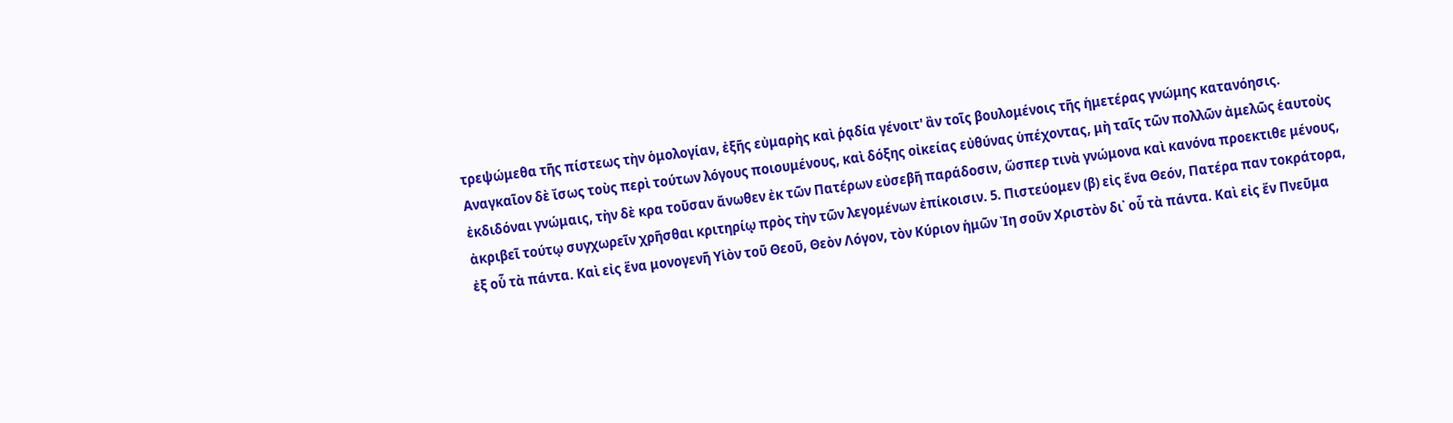τρεψώμεθα τῆς πίστεως τὴν ὁμολογίαν, ἐξῆς εὐμαρὴς καὶ ῥᾳδία γένοιτ' ἂν τοῖς βουλομένοις τῆς ἡμετέρας γνώμης κατανόησις. Αναγκαῖον δὲ ἴσως τοὺς περὶ τούτων λόγους ποιουμένους, καὶ δόξης οἰκείας εὐθύνας ὑπέχοντας, μὴ ταῖς τῶν πολλῶν ἀμελῶς ἑαυτοὺς ἐκδιδόναι γνώμαις, τὴν δὲ κρα τοῦσαν ἄνωθεν ἐκ τῶν Πατέρων εὐσεβῆ παράδοσιν, ὥσπερ τινὰ γνώμονα καὶ κανόνα προεκτιθε μένους, ἀκριβεῖ τούτῳ συγχωρεῖν χρῆσθαι κριτηρίῳ πρὸς τὴν τῶν λεγομένων ἐπίκοισιν. 5. Πιστεύομεν (β) εἰς ἕνα Θεόν, Πατέρα παν τοκράτορα, ἐξ οὗ τὰ πάντα. Καὶ εἰς ἕνα μονογενῆ Υἱὸν τοῦ Θεοῦ, Θεὸν Λόγον, τὸν Κύριον ἡμῶν Ἰη σοῦν Χριστὸν δι᾿ οὗ τὰ πάντα. Καὶ εἰς ἕν Πνεῦμα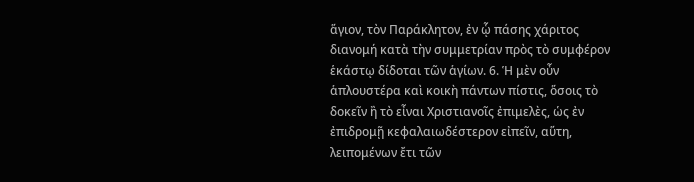ἅγιον, τὸν Παράκλητον, ἐν ᾧ πάσης χάριτος διανομή κατὰ τὴν συμμετρίαν πρὸς τὸ συμφέρον ἑκάστῳ δίδοται τῶν ἁγίων. 6. Ἡ μὲν οὖν ἁπλουστέρα καὶ κοικὴ πάντων πίστις, ὅσοις τὸ δοκεῖν ἢ τὸ εἶναι Χριστιανοῖς ἐπιμελὲς, ὡς ἐν ἐπιδρομῇ κεφαλαιωδέστερον εἰπεῖν, αὕτη, λειπομένων ἔτι τῶν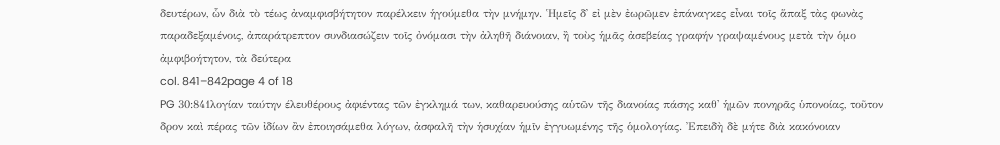δευτέρων, ὧν διὰ τὸ τέως ἀναμφισβήτητον παρέλκειν ἡγούμεθα τὴν μνήμην. Ἡμεῖς δ᾽ εἰ μὲν ἐωρῶμεν ἐπάναγκες εἶναι τοῖς ἅπαξ τὰς φωνὰς παραδεξαμένοις, ἀπαράτρεπτον συνδιασώζειν τοῖς ὀνόμασι τὴν ἀληθῆ διάνοιαν, ἢ τοὺς ἡμᾶς ἀσεβείας γραφήν γραψαμένους μετὰ τὴν ὁμο ἀμφιβοήτητον, τὰ δεύτερα
col. 841–842page 4 of 18
PG 30:841λογίαν ταύτην έλευθέρους ἀφιέντας τῶν ἐγκλημά των, καθαρευούσης αὑτῶν τῆς διανοίας πάσης καθ' ἡμῶν πονηρᾶς ὑπονοίας, τοῦτον δρον καὶ πέρας τῶν ἰδίων ἂν ἐποιησάμεθα λόγων, ἀσφαλῆ τὴν ἡσυχίαν ἡμῖν ἐγγυωμένης τῆς ὁμολογίας. Ἐπειδὴ δὲ μήτε διὰ κακόνοιαν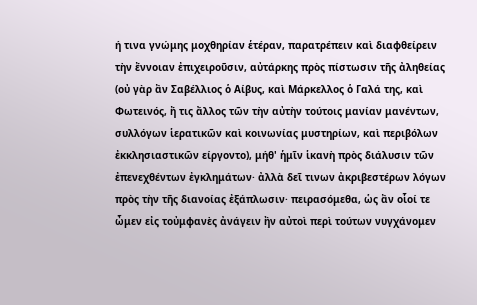ή τινα γνώμης μοχθηρίαν ἑτέραν, παρατρέπειν καὶ διαφθείρειν τὴν ἔννοιαν ἐπιχειροῦσιν, αὐτάρκης πρὸς πίστωσιν τῆς ἀληθείας (οὐ γὰρ ἂν Σαβέλλιος ὁ Αίβυς, καὶ Μάρκελλος ὁ Γαλά της, καὶ Φωτεινός, ἤ τις ἄλλος τῶν τὴν αὐτὴν τούτοις μανίαν μανέντων, συλλόγων ἱερατικῶν καὶ κοινωνίας μυστηρίων, καὶ περιβόλων ἐκκλησιαστικῶν είργοντο), μήθ' ἡμῖν ἱκανὴ πρὸς διάλυσιν τῶν ἐπενεχθέντων ἐγκλημάτων· ἀλλὰ δεῖ τινων ἀκριβεστέρων λόγων πρὸς τὴν τῆς διανοίας ἐξάπλωσιν· πειρασόμεθα, ὡς ἂν οἷοί τε ὦμεν εἰς τοὐμφανὲς ἀνάγειν ἢν αὐτοὶ περὶ τούτων νυγχάνομεν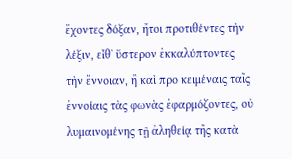ἔχοντες δόξαν, ἤτοι προτιθέντες τὴν λέξιν, εἶθ᾽ ὕστερον ἐκκαλύπτοντες τὴν ἔννοιαν, ἢ καὶ προ κειμέναις ταῖς ἐννοίαις τὰς φωνὰς ἐφαρμόζοντες, οὐ λυμαινομένης τῇ ἀληθείᾳ τῆς κατὰ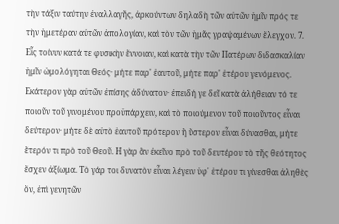τὴν τάξιν ταύτην ἐναλλαγῆς, ἀρκούντων δηλαδὴ τῶν αὐτῶν ἡμῖν πρός τε τὴν ἡμετέραν αὐτῶν ἀπολογίαν, καὶ τὸν τῶν ἡμᾶς γραψαμένων ἔλεγχον. 7. Εἷς τοίνυν κατά τε φυσικὴν ἔννοιαν, καὶ κατὰ τὴν τῶν Πατέρων διδασκαλίαν ἡμῖν ὡμολόγηται Θεός· μήτε παρ' ἑαυτοῦ, μήτε παρ' ἑτέρου γενόμενος. Εκάτερον γὰρ αὐτῶν ἐπίσης ἀδύνατον· ἐπειδή γε δεῖ κατὰ ἀλήθειαν τό τε ποιοῦν τοῦ γινομένου προϋπάρχειν, καὶ τὸ ποιούμενον τοῦ ποιοῦντος εἶναι δεύτερον· μήτε δὲ αὐτὸ ἑαυτοῦ πρότερον ἢ ὕστερον εἶναι δύνασθαι, μήτε ἕτερόν τι πρὸ τοῦ Θεοῦ. Η γὰρ ἂν ἐκεῖνο πρὸ τοῦ δευτέρου τὸ τῆς θεότητος ἔσχεν ἀξίωμα. Τὸ γάρ τοι δυνατὸν εἶναι λέγειν ὑφ᾽ ἑτέρου τι γίνεσθαι ἀληθὲς ὅν, ἐπὶ γενητῶν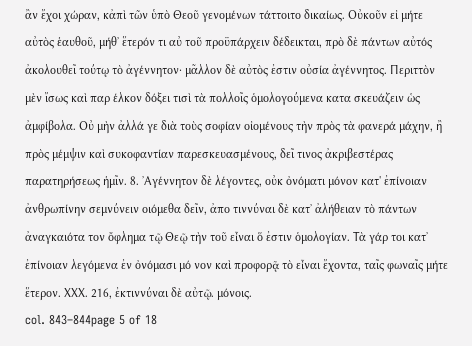ἂν ἔχοι χώραν, κἀπὶ τῶν ὑπὸ Θεοῦ γενομένων τάττοιτο δικαίως. Οὐκοῦν εἰ μήτε αὐτὸς ἑαυθοῦ, μήθ᾽ ἕτερόν τι αὐ τοῦ προϋπάρχειν δέδεικται, πρὸ δὲ πάντων αὐτός ἀκολουθεῖ τούτῳ τὸ ἀγέννητον· μᾶλλον δὲ αὐτὸς ἐστιν οὐσία ἀγέννητος. Περιττὸν μὲν ἴσως καὶ παρ έλκον δόξει τισὶ τὰ πολλοῖς ὁμολογούμενα κατα σκευάζειν ὡς ἀμφίβολα. Οὐ μὴν ἀλλά γε διὰ τοὺς σοφίαν οἰομένους τὴν πρὸς τὰ φανερά μάχην, ἢ πρὸς μέμψιν καὶ συκοφαντίαν παρεσκευασμένους, δεῖ τινος ἀκριβεστέρας παρατηρήσεως ἡμῖν. 8. ᾿Αγέννητον δὲ λέγοντες, οὐκ ὀνόματι μόνον κατ' ἐπίνοιαν ἀνθρωπίνην σεμνύνειν οιόμεθα δεῖν, ἀπο τιννύναι δὲ κατ᾽ ἀλήθειαν τὸ πάντων ἀναγκαιότα τον ὄφλημα τῷ Θεῷ τὴν τοῦ εἶναι ὅ ἐστιν ὁμολογίαν. Τὰ γάρ τοι κατ᾽ ἐπίνοιαν λεγόμενα ἐν ὀνόμασι μό νον καὶ προφορᾷ τὸ εἶναι ἔχοντα, ταῖς φωναῖς μήτε ἕτερον. ΧΧΧ. 216, ἐκτιννύναι δὲ αὐτῷ. μόνοις.
col. 843–844page 5 of 18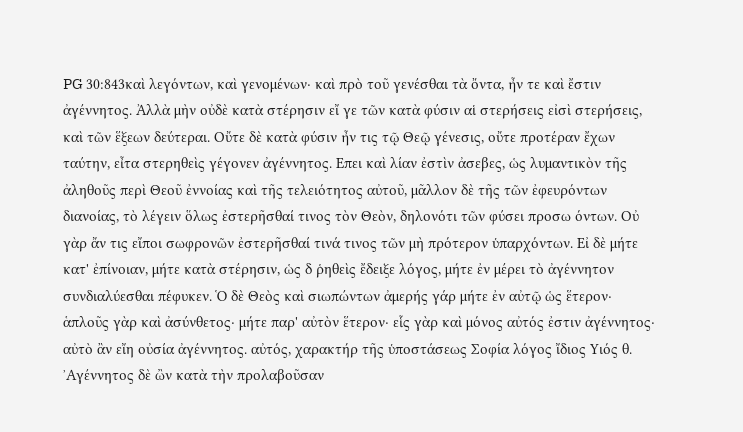PG 30:843καὶ λεγόντων, καὶ γενομένων· καὶ πρὸ τοῦ γενέσθαι τὰ ὄντα, ἦν τε καὶ ἔστιν ἀγέννητος. Ἀλλὰ μὴν οὐδὲ κατὰ στέρησιν εἴ γε τῶν κατὰ φύσιν αἱ στερήσεις εἰσὶ στερήσεις, καὶ τῶν ἕξεων δεύτεραι. Οὔτε δὲ κατὰ φύσιν ἦν τις τῷ Θεῷ γένεσις, οὔτε προτέραν ἔχων ταύτην, εἶτα στερηθεὶς γέγονεν ἀγέννητος. Επει καὶ λίαν ἐστὶν ἀσεβες, ὡς λυμαντικὸν τῆς ἀληθοῦς περὶ Θεοῦ ἐννοίας καὶ τῆς τελειότητος αὐτοῦ, μᾶλλον δὲ τῆς τῶν ἐφευρόντων διανοίας, τὸ λέγειν ὅλως ἐστερῆσθαί τινος τὸν Θεὸν, δηλονότι τῶν φύσει προσω όντων. Οὐ γὰρ ἄν τις εἴποι σωφρονῶν ἐστερῆσθαί τινά τινος τῶν μὴ πρότερον ὑπαρχόντων. Εἰ δὲ μήτε κατ' ἐπίνοιαν, μήτε κατὰ στέρησιν, ὡς δ ῥηθεὶς ἔδειξε λόγος, μήτε ἐν μέρει τὸ ἀγέννητον συνδιαλύεσθαι πέφυκεν. Ὁ δὲ Θεὸς καὶ σιωπώντων ἀμερής γάρ μήτε ἐν αὐτῷ ὡς ἕτερον· ἁπλοῦς γὰρ καὶ ἀσύνθετος· μήτε παρ' αὐτὸν ἕτερον· εἷς γὰρ καὶ μόνος αὐτός ἐστιν ἀγέννητος· αὐτὸ ἂν εἴη οὐσία ἀγέννητος. αὐτός, χαρακτήρ τῆς ὑποστάσεως Σοφία λόγος ἴδιος Υιός θ. ᾿Αγέννητος δὲ ὢν κατὰ τὴν προλαβοῦσαν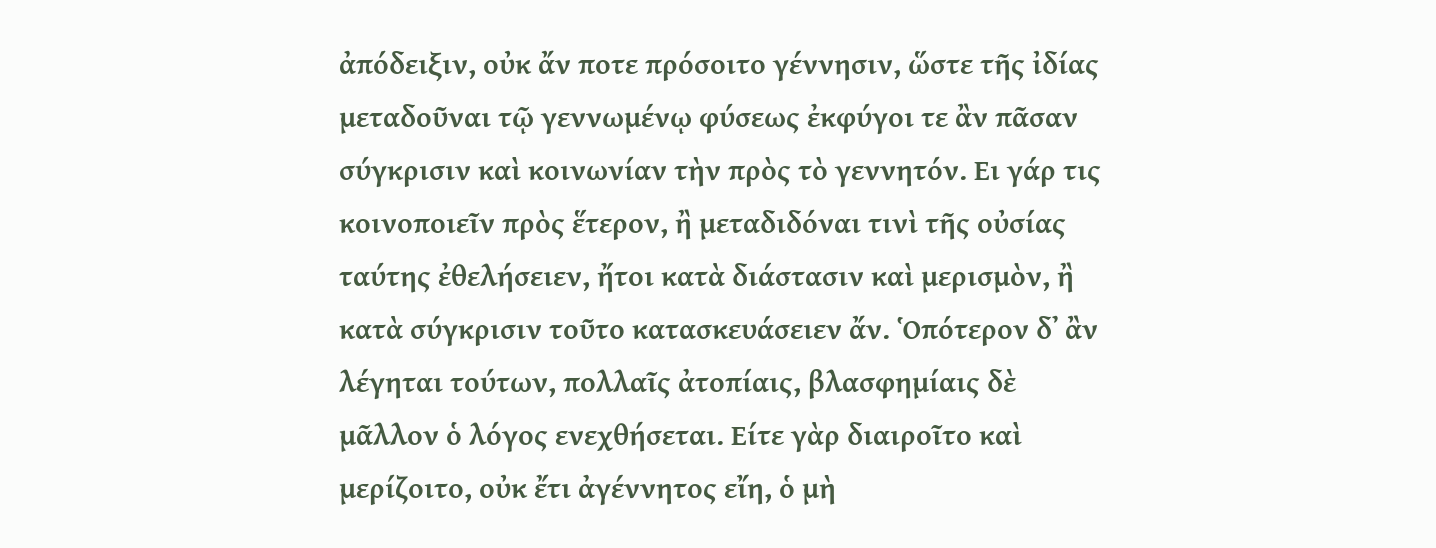ἀπόδειξιν, οὐκ ἄν ποτε πρόσοιτο γέννησιν, ὥστε τῆς ἰδίας μεταδοῦναι τῷ γεννωμένῳ φύσεως ἐκφύγοι τε ἂν πᾶσαν σύγκρισιν καὶ κοινωνίαν τὴν πρὸς τὸ γεννητόν. Ει γάρ τις κοινοποιεῖν πρὸς ἕτερον, ἢ μεταδιδόναι τινὶ τῆς οὐσίας ταύτης ἐθελήσειεν, ἤτοι κατὰ διάστασιν καὶ μερισμὸν, ἢ κατὰ σύγκρισιν τοῦτο κατασκευάσειεν ἄν. Ὁπότερον δ᾽ ἂν λέγηται τούτων, πολλαῖς ἀτοπίαις, βλασφημίαις δὲ μᾶλλον ὁ λόγος ενεχθήσεται. Είτε γὰρ διαιροῖτο καὶ μερίζοιτο, οὐκ ἔτι ἀγέννητος εἴη, ὁ μὴ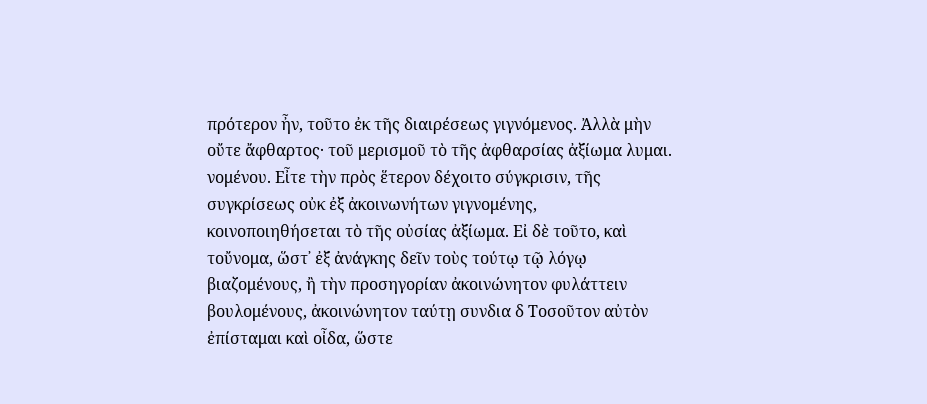πρότερον ἦν, τοῦτο ἐκ τῆς διαιρέσεως γιγνόμενος. Ἀλλὰ μὴν οὔτε ἄφθαρτος· τοῦ μερισμοῦ τὸ τῆς ἀφθαρσίας ἀξίωμα λυμαι. νομένου. Εἶτε τὴν πρὸς ἕτερον δέχοιτο σύγκρισιν, τῆς συγκρίσεως οὐκ ἐξ ἀκοινωνήτων γιγνομένης, κοινοποιηθήσεται τὸ τῆς οὐσίας ἀξίωμα. Εἰ δὲ τοῦτο, καὶ τοὔνομα, ὥστ᾽ ἐξ ἀνάγκης δεῖν τοὺς τούτῳ τῷ λόγῳ βιαζομένους, ἢ τὴν προσηγορίαν ἀκοινώνητον φυλάττειν βουλομένους, ἀκοινώνητον ταύτῃ συνδια δ Τοσοῦτον αὐτὸν ἐπίσταμαι καὶ οἶδα, ὥστε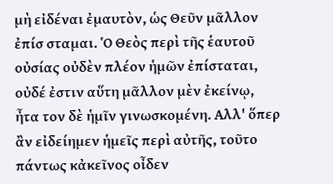μὴ εἰδέναι ἐμαυτὸν, ὡς Θεῦν μᾶλλον ἐπίσ σταμαι. Ὁ Θεὸς περὶ τῆς ἑαυτοῦ οὐσίας οὐδὲν πλέον ἡμῶν ἐπίσταται, οὐδέ ἐστιν αὕτη μᾶλλον μὲν ἐκείνῳ, ἦτα τον δὲ ἡμῖν γινωσκομένη. Αλλ' ὅπερ ἂν εἰδείημεν ἡμεῖς περὶ αὐτῆς, τοῦτο πάντως κἀκεῖνος οἶδεν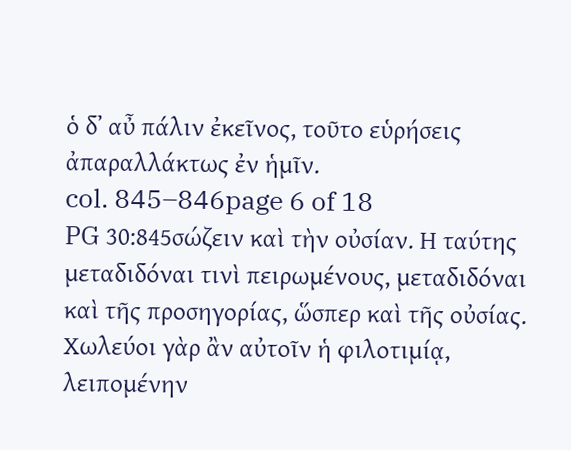ὁ δ᾽ αὖ πάλιν ἐκεῖνος, τοῦτο εὑρήσεις ἀπαραλλάκτως ἐν ἡμῖν.
col. 845–846page 6 of 18
PG 30:845σώζειν καὶ τὴν οὐσίαν. Η ταύτης μεταδιδόναι τινὶ πειρωμένους, μεταδιδόναι καὶ τῆς προσηγορίας, ὥσπερ καὶ τῆς οὐσίας. Χωλεύοι γὰρ ἂν αὐτοῖν ἡ φιλοτιμίᾳ, λειπομένην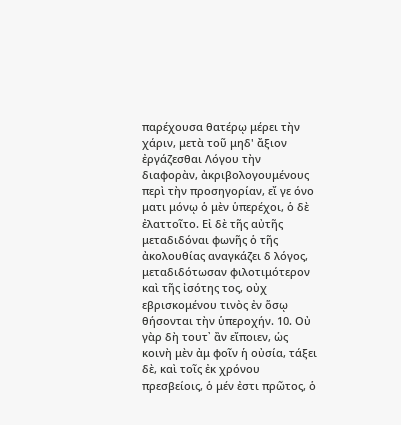παρέχουσα θατέρῳ μέρει τὴν χάριν, μετὰ τοῦ μηδ' ἄξιον ἐργάζεσθαι Λόγου τὴν διαφορὰν, ἀκριβολογουμένους περὶ τὴν προσηγορίαν, εἴ γε όνο ματι μόνῳ ὁ μὲν ὑπερέχοι, ὁ δὲ ἐλαττοῖτο. Εἰ δὲ τῆς αὐτῆς μεταδιδόναι φωνῆς ὁ τῆς ἀκολουθίας αναγκάζει δ λόγος, μεταδιδότωσαν φιλοτιμότερον καὶ τῆς ἰσότης τος, οὐχ εβρισκομένου τινὸς ἐν ὅσῳ θήσονται τὴν ὑπεροχήν. 10. Οὐ γὰρ δὴ τουτ᾽ ἂν εἴποιεν, ὡς κοινὴ μὲν ἀμ φοῖν ἡ οὐσία, τάξει δὲ, καὶ τοῖς ἐκ χρόνου πρεσβείοις, ὁ μέν ἐστι πρῶτος, ὁ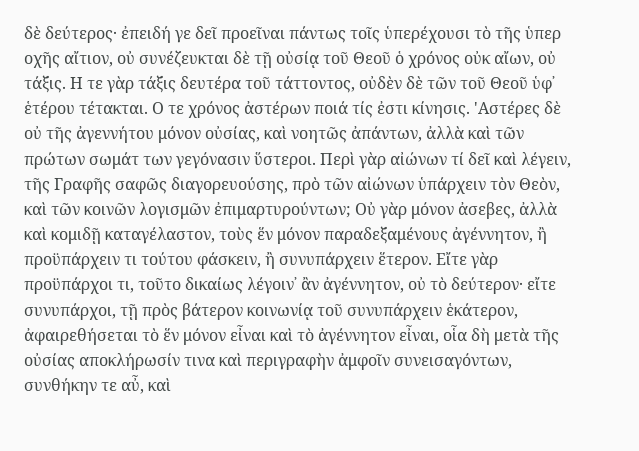δὲ δεύτερος· ἐπειδή γε δεῖ προεῖναι πάντως τοῖς ὑπερέχουσι τὸ τῆς ὑπερ οχῆς αἴτιον, οὐ συνέζευκται δὲ τῇ οὐσίᾳ τοῦ Θεοῦ ὁ χρόνος οὐκ αἴων, οὐ τάξις. Η τε γὰρ τάξις δευτέρα τοῦ τάττοντος, οὐδὲν δὲ τῶν τοῦ Θεοῦ ὑφ᾽ ἑτέρου τέτακται. Ο τε χρόνος ἀστέρων ποιά τίς ἐστι κίνησις. 'Αστέρες δὲ οὐ τῆς ἀγεννήτου μόνον οὐσίας, καὶ νοητῶς ἀπάντων, ἀλλὰ καὶ τῶν πρώτων σωμάτ των γεγόνασιν ὕστεροι. Περὶ γὰρ αἰώνων τί δεῖ καὶ λέγειν, τῆς Γραφῆς σαφῶς διαγορευούσης, πρὸ τῶν αἰώνων ὑπάρχειν τὸν Θεὸν, καὶ τῶν κοινῶν λογισμῶν ἐπιμαρτυρούντων; Οὐ γὰρ μόνον ἀσεβες, ἀλλὰ καὶ κομιδῇ καταγέλαστον, τοὺς ἕν μόνον παραδεξαμένους ἀγέννητον, ἢ προϋπάρχειν τι τούτου φάσκειν, ἢ συνυπάρχειν ἕτερον. Εἴτε γὰρ προϋπάρχοι τι, τοῦτο δικαίως λέγοιν᾽ ἂν ἀγέννητον, οὐ τὸ δεύτερον· εἴτε συνυπάρχοι, τῇ πρὸς βάτερον κοινωνίᾳ τοῦ συνυπάρχειν ἑκάτερον, ἀφαιρεθήσεται τὸ ἕν μόνον εἶναι καὶ τὸ ἀγέννητον εἶναι, οἷα δὴ μετὰ τῆς οὐσίας αποκλήρωσίν τινα καὶ περιγραφὴν ἀμφοῖν συνεισαγόντων, συνθήκην τε αὖ, καὶ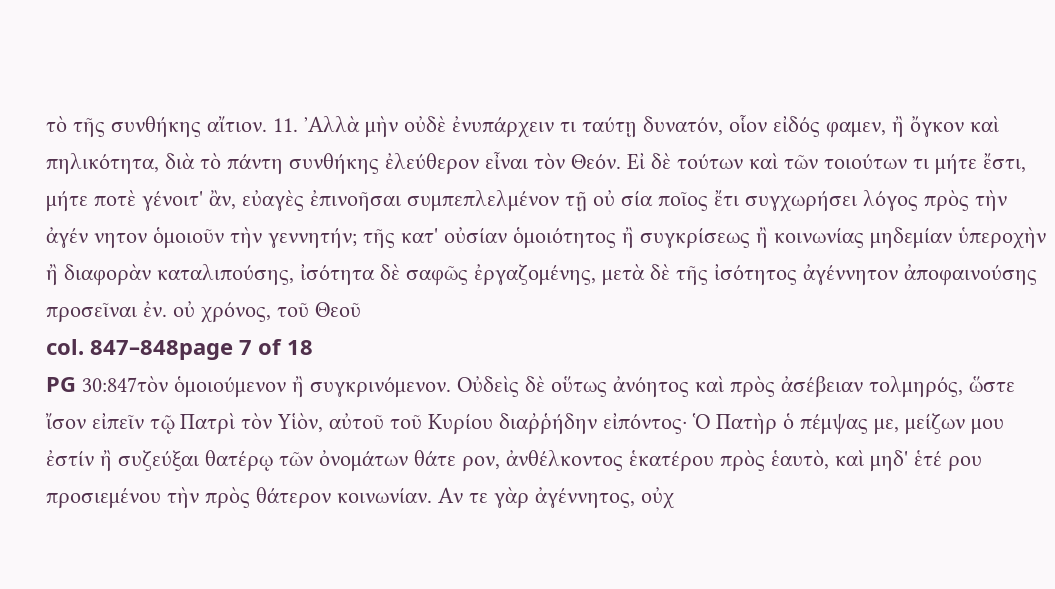τὸ τῆς συνθήκης αἴτιον. 11. ᾿Αλλὰ μὴν οὐδὲ ἐνυπάρχειν τι ταύτῃ δυνατόν, οἷον εἰδός φαμεν, ἢ ὄγκον καὶ πηλικότητα, διὰ τὸ πάντη συνθήκης ἐλεύθερον εἶναι τὸν Θεόν. Εἰ δὲ τούτων καὶ τῶν τοιούτων τι μήτε ἔστι, μήτε ποτὲ γένοιτ' ἂν, εὐαγὲς ἐπινοῆσαι συμπεπλελμένον τῇ οὐ σία ποῖος ἔτι συγχωρήσει λόγος πρὸς τὴν ἀγέν νητον ὁμοιοῦν τὴν γεννητήν; τῆς κατ' οὐσίαν ὁμοιότητος ἢ συγκρίσεως ἢ κοινωνίας μηδεμίαν ὑπεροχὴν ἢ διαφορὰν καταλιπούσης, ἰσότητα δὲ σαφῶς ἐργαζομένης, μετὰ δὲ τῆς ἰσότητος ἀγέννητον ἀποφαινούσης προσεῖναι ἐν. οὐ χρόνος, τοῦ Θεοῦ
col. 847–848page 7 of 18
PG 30:847τὸν ὁμοιούμενον ἢ συγκρινόμενον. Οὐδεὶς δὲ οὕτως ἀνόητος καὶ πρὸς ἀσέβειαν τολμηρός, ὥστε ἴσον εἰπεῖν τῷ Πατρὶ τὸν Υἱὸν, αὐτοῦ τοῦ Κυρίου διαῤῥήδην εἰπόντος· Ὁ Πατὴρ ὁ πέμψας με, μείζων μου ἐστίν ἢ συζεύξαι θατέρῳ τῶν ὀνομάτων θάτε ρον, ἀνθέλκοντος ἑκατέρου πρὸς ἑαυτὸ, καὶ μηδ' ἑτέ ρου προσιεμένου τὴν πρὸς θάτερον κοινωνίαν. Αν τε γὰρ ἀγέννητος, οὐχ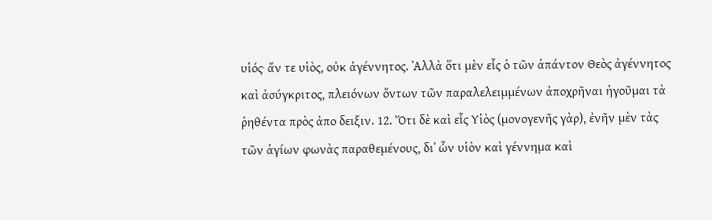υἱός· ἄν τε υἱὸς, οὐκ ἀγέννητος. ᾿Αλλὰ ὅτι μὲν εἷς ὁ τῶν ἁπάντον Θεὸς ἀγέννητος καὶ ἀσύγκριτος, πλειόνων ὄντων τῶν παραλελειμμένων ἀποχρῆναι ἡγοῦμαι τὰ ῥηθέντα πρὸς ἀπο δειξιν. 12. Ὅτι δὲ καὶ εἷς Υἱὸς (μονογενῆς γὰρ), ἐνῆν μὲν τὰς τῶν ἁγίων φωνὰς παραθεμένους, δι᾿ ὧν υἱὸν καὶ γέννημα καὶ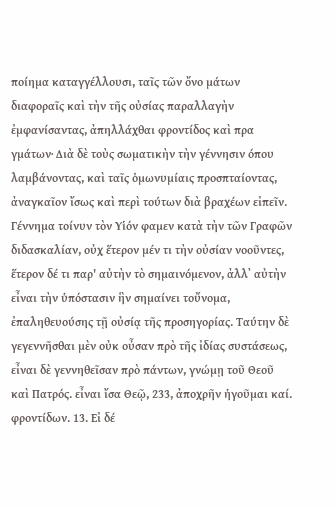ποίημα καταγγέλλουσι, ταῖς τῶν ὄνο μάτων διαφοραῖς καὶ τὴν τῆς οὐσίας παραλλαγὴν ἐμφανίσαντας, ἀπηλλάχθαι φροντίδος καὶ πρα γμάτων· Διὰ δὲ τοὺς σωματικὴν τὴν γέννησιν όπου λαμβάνοντας, καὶ ταῖς ὁμωνυμίαις προσπταίοντας, ἀναγκαῖον ἴσως καὶ περὶ τούτων διὰ βραχέων εἰπεῖν. Γέννημα τοίνυν τὸν Υἱόν φαμεν κατὰ τὴν τῶν Γραφῶν διδασκαλίαν, οὐχ ἕτερον μέν τι τὴν οὐσίαν νοοῦντες, ἕτερον δέ τι παρ' αὐτὴν τὸ σημαινόμενον, ἀλλ᾽ αὐτὴν εἶναι τὴν ὑπόστασιν ἣν σημαίνει τοὔνομα, ἐπαληθευούσης τῇ οὐσίᾳ τῆς προσηγορίας. Ταύτην δὲ γεγεννῆσθαι μὲν οὐκ οὖσαν πρὸ τῆς ἰδίας συστάσεως, εἶναι δὲ γεννηθεῖσαν πρὸ πάντων, γνώμῃ τοῦ Θεοῦ καὶ Πατρός. εἶναι ἴσα Θεῷ, 233, ἀποχρῆν ἡγοῦμαι καί. φροντίδων. 13. Εἰ δέ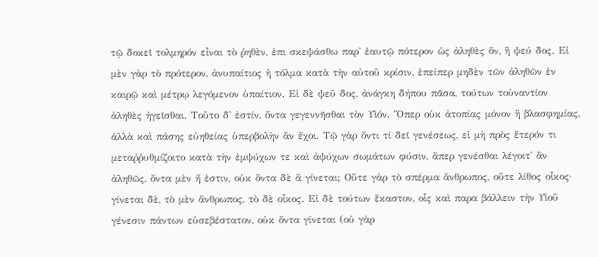τῷ δοκεῖ τολμηρόν εἶναι τὸ ῥηθὲν, ἐπι σκεψάσθω παρ' ἑαυτῷ πότερον ὡς ἀληθὲς ὅν, ἢ ψεύ δος. Εἰ μὲν γὰρ τὸ πρότερον, ἀνυπαίτιος ἡ τόλμα κατὰ τὴν αὐτοῦ κρίσιν, ἐπείπερ μηδὲν τῶν ἀληθῶν ἐν καιρῷ καὶ μέτρῳ λεγόμενον ὑπαίτιον. Εἰ δὲ ψεῦ δος, ἀνάγκη δήπου πᾶσα, τούτων τοὐναντίον ἀληθὲς ἡγεῖσθαι. Τοῦτο δ' ἐστίν, ὄντα γεγεννῆσθαι τὸν Υἱόν. Ὅπερ οὐκ ἀτοπίας μόνον ἢ βλασφημίας, ἀλλὰ καὶ πάσης εὐηθείας ὑπερβολὴν ἂν ἔχοι. Τῷ γὰρ ὄντι τί δεῖ γενέσεως, εἰ μὴ πρὸς ἕτερόν τι μεταῤῥυθμίζοιτο κατὰ τὴν ἐμψύχων τε καὶ ἀψύχων σωμάτων φύσιν, ἅπερ γενέσθαι λέγοιτ' ἂν ἀληθῶς, ὄντα μὲν ἤ ἐστιν, οὐκ ὄντα δὲ ἅ γίνεται; Οὔτε γὰρ τὸ σπέρμα ἄνθρωπος, οὔτε λίθος οἶκος· γίνεται δὲ, τὸ μὲν ἄνθρωπος, τὸ δὲ οἶκος. Εἰ δὲ τούτων ἕκαστον, οἷς καὶ παρα βάλλειν τὴν Υἱοῦ γένεσιν πάντων εὐσεβέστατον, οὐκ ὄντα γίνεται (οὐ γὰρ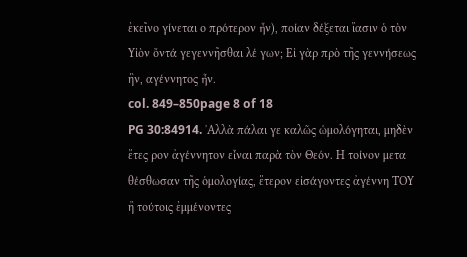ἐκεῖνο γίνεται ο πρότερον ἦν), ποίαν δέξεται ἴασιν ὁ τὸν Υἱὸν ὄντά γεγεννῆσθαι λέ γων; Εἰ γὰρ πρὸ τῆς γεννήσεως ἣν, αγέννητος ἦν.
col. 849–850page 8 of 18
PG 30:84914. ᾿Αλλὰ πάλαι γε καλῶς ὡμολόγηται, μηδὲν ἔτες ρον ἀγέννητον εἶναι παρὰ τὸν Θεόν. Η τοίνον μετα θέσθωσαν τῆς ὁμολογίας, ἕτερον εἰσάγοντες ἀγέννη ΤΟΥ ἢ τούτοις ἐμμένοντες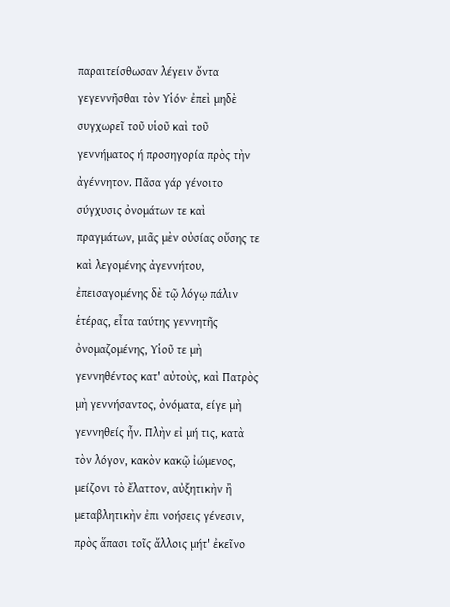παραιτείσθωσαν λέγειν ὄντα γεγεννῆσθαι τὸν Υἱόν· ἐπεὶ μηδὲ συγχωρεῖ τοῦ υἱοῦ καὶ τοῦ γεννήματος ή προσηγορία πρὸς τὴν ἀγέννητον. Πᾶσα γάρ γένοιτο σύγχυσις ὀνομάτων τε καὶ πραγμάτων, μιᾶς μὲν οὐσίας οὔσης τε καὶ λεγομένης ἀγεννήτου, ἐπεισαγομένης δὲ τῷ λόγῳ πάλιν ἑτέρας, εἶτα ταύτης γεννητῆς ὀνομαζομένης, Υἱοῦ τε μὴ γεννηθέντος κατ' αὐτοὺς, καὶ Πατρὸς μὴ γεννήσαντος, ὀνόματα, είγε μὴ γεννηθείς ἦν. Πλὴν εἰ μή τις, κατὰ τὸν λόγον, κακὸν κακῷ ἰώμενος, μείζονι τὸ ἔλαττον, αὐξητικὴν ἢ μεταβλητικὴν ἐπι νοήσεις γένεσιν, πρὸς ἅπασι τοῖς ἄλλοις μήτ' ἐκεῖνο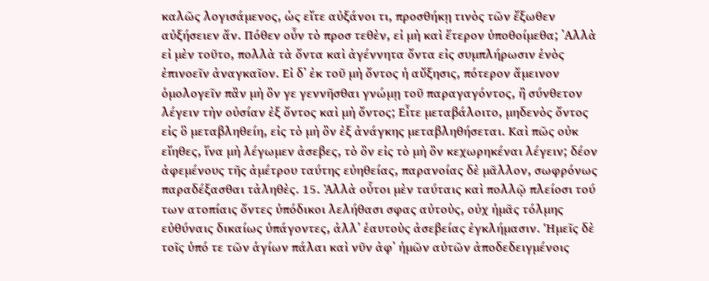καλῶς λογισάμενος, ὡς εἴτε αὐξάνοι τι, προσθήκῃ τινὸς τῶν ἔξωθεν αὐξήσειεν ἄν. Πόθεν οὖν τὸ προσ τεθὲν, εἰ μὴ καὶ ἕτερον ὑποθοίμεθα; ᾿Αλλὰ εἰ μὲν τοῦτο, πολλὰ τὰ ὄντα καὶ ἀγέννητα ὄντα εἰς συμπλήρωσιν ἑνὸς ἐπινοεῖν ἀναγκαῖον. Εἰ δ᾽ ἐκ τοῦ μὴ ὄντος ἡ αὔξησις, πότερον ἄμεινον ὁμολογεῖν πἂν μὴ ὂν γε γεννῆσθαι γνώμῃ τοῦ παραγαγόντος, ἢ σύνθετον λέγειν τὴν οὐσίαν ἐξ ὄντος καὶ μὴ ὄντος; Εἶτε μεταβάλοιτο, μηδενὸς ὄντος εἰς ὃ μεταβληθείη, εἰς τὸ μὴ ὂν ἐξ ἀνάγκης μεταβληθήσεται. Καὶ πῶς οὐκ εἴηθες, ἵνα μὴ λέγωμεν ἀσεβες, τὸ ὂν εἰς τὸ μὴ ὂν κεχωρηκέναι λέγειν; δέον ἀφεμένους τῆς ἀμέτρου ταύτης εὐηθείας, παρανοίας δὲ μᾶλλον, σωφρόνως παραδέξασθαι τἀληθὲς. 15. Ἀλλὰ οὗτοι μὲν ταύταις καὶ πολλῷ πλείοσι τού των ατοπίαις ὄντες ὑπόδικοι λελήθασι σφας αὐτοὺς, οὐχ ἡμᾶς τόλμης εὐθύναις δικαίως ὑπάγοντες, ἀλλ᾽ ἑαυτοὺς ἀσεβείας ἐγκλήμασιν. Ἡμεῖς δὲ τοῖς ὑπό τε τῶν ἁγίων πάλαι καὶ νῦν ἀφ᾿ ἡμῶν αὐτῶν ἀποδεδειγμένοις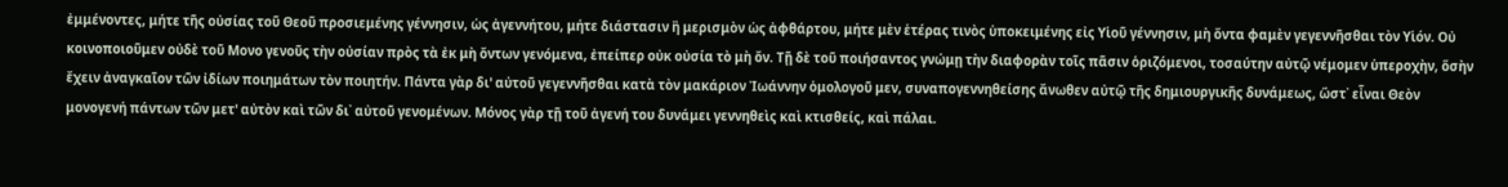ἐμμένοντες, μήτε τῆς οὐσίας τοῦ Θεοῦ προσιεμένης γέννησιν, ὡς ἀγεννήτου, μήτε διάστασιν ἢ μερισμὸν ὡς ἀφθάρτου, μήτε μὲν ἑτέρας τινὸς ὑποκειμένης εἰς Υἱοῦ γέννησιν, μὴ ὄντα φαμὲν γεγεννῆσθαι τὸν Υἱόν. Οὐ κοινοποιοῦμεν οὐδὲ τοῦ Μονο γενοῦς τὴν οὐσίαν πρὸς τὰ ἐκ μὴ ὄντων γενόμενα, ἐπείπερ οὐκ οὐσία τὸ μὴ ὄν. Τῇ δὲ τοῦ ποιήσαντος γνώμῃ τὴν διαφορὰν τοῖς πᾶσιν ὁριζόμενοι, τοσαύτην αὐτῷ νέμομεν ὑπεροχὴν, ὅσὴν ἔχειν ἀναγκαῖον τῶν ἰδίων ποιημάτων τὸν ποιητήν. Πάντα γὰρ δι' αὐτοῦ γεγεννῆσθαι κατὰ τὸν μακάριον Ἰωάννην ὁμολογοῦ μεν, συναπογεννηθείσης ἄνωθεν αὐτῷ τῆς δημιουργικῆς δυνάμεως, ὥστ᾽ εἶναι Θεὸν μονογενή πάντων τῶν μετ' αὐτὸν καὶ τῶν δι᾽ αὐτοῦ γενομένων. Μόνος γὰρ τῇ τοῦ ἀγενή του δυνάμει γεννηθεὶς καὶ κτισθείς, καὶ πάλαι.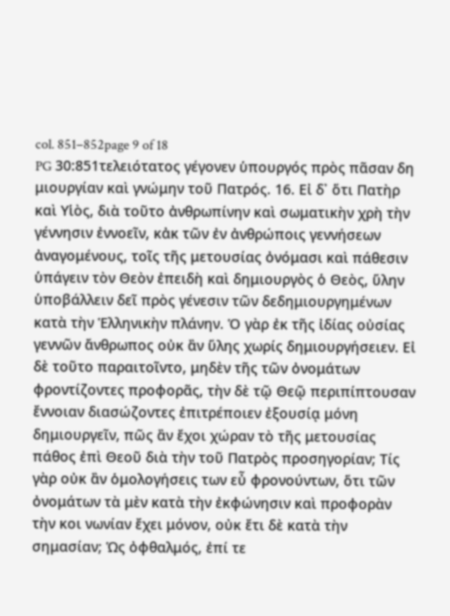col. 851–852page 9 of 18
PG 30:851τελειότατος γέγονεν ὑπουργός πρὸς πᾶσαν δη μιουργίαν καὶ γνώμην τοῦ Πατρός. 16. Εἰ δ᾽ ὅτι Πατὴρ καὶ Υἱὸς, διὰ τοῦτο ἀνθρωπίνην καὶ σωματικὴν χρὴ τὴν γέννησιν ἐννοεῖν, κἀκ τῶν ἐν ἀνθρώποις γεννήσεων ἀναγομένους, τοῖς τῆς μετουσίας ὀνόμασι καὶ πάθεσιν ὑπάγειν τὸν Θεὸν ἐπειδὴ καὶ δημιουργὸς ὁ Θεὸς, ὕλην ὑποβάλλειν δεῖ πρὸς γένεσιν τῶν δεδημιουργημένων κατὰ τὴν Ἑλληνικὴν πλάνην. Ὁ γὰρ ἐκ τῆς ἰδίας οὐσίας γεννῶν ἄνθρωπος οὐκ ἂν ὕλης χωρίς δημιουργήσειεν. Εἰ δὲ τοῦτο παραιτοῖντο, μηδὲν τῆς τῶν ὀνομάτων φροντίζοντες προφορᾶς, τὴν δὲ τῷ Θεῷ περιπίπτουσαν ἔννοιαν διασώζοντες ἐπιτρέποιεν ἐξουσίᾳ μόνη δημιουργεῖν, πῶς ἂν ἔχοι χώραν τὸ τῆς μετουσίας πάθος ἐπὶ Θεοῦ διὰ τὴν τοῦ Πατρὸς προσηγορίαν; Τίς γὰρ οὐκ ἂν ὁμολογήσεις των εὖ φρονούντων, ὅτι τῶν ὀνομάτων τὰ μὲν κατὰ τὴν ἐκφώνησιν καὶ προφορὰν τὴν κοι νωνίαν ἔχει μόνον, οὐκ ἔτι δὲ κατὰ τὴν σημασίαν; Ὡς ὀφθαλμός, ἐπί τε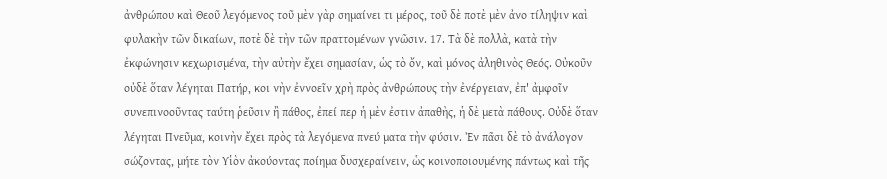ἀνθρώπου καὶ Θεοῦ λεγόμενος τοῦ μὲν γὰρ σημαίνει τι μέρος, τοῦ δὲ ποτὲ μὲν ἀνο τίληψιν καὶ φυλακὴν τῶν δικαίων, ποτὲ δὲ τὴν τῶν πραττομένων γνῶσιν. 17. Τὰ δὲ πολλὰ, κατὰ τὴν ἐκφώνησιν κεχωρισμένα, τὴν αὐτὴν ἔχει σημασίαν, ὡς τὸ ὄν, καὶ μόνος ἀληθινὸς Θεός. Οὐκοῦν οὐδὲ ὅταν λέγηται Πατήρ, κοι νὴν ἐννοεῖν χρὴ πρὸς ἀνθρώπους τὴν ἐνέργειαν, ἐπ' ἀμφοῖν συνεπινοοῦντας ταύτη ῥεῦσιν ἢ πάθος, ἐπεί περ ἡ μὲν ἐστιν ἀπαθὴς, ἡ δὲ μετὰ πάθους. Οὐδὲ ὅταν λέγηται Πνεῦμα, κοινὴν ἔχει πρὸς τὰ λεγόμενα πνεύ ματα τὴν φύσιν. Ἐν πᾶσι δὲ τὸ ἀνάλογον σώζοντας, μήτε τὸν Υἱὸν ἀκούοντας ποίημα δυσχεραίνειν, ὡς κοινοποιουμένης πάντως καὶ τῆς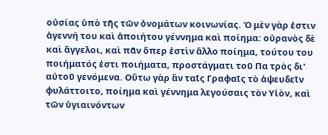οὐσίας ὑπὸ τῆς τῶν ὀνομάτων κοινωνίας. Ὁ μὲν γὰρ ἐστιν ἀγεννή του καὶ ἀποιήτου γέννημα καὶ ποίημα: οὐρανὸς δὲ καὶ ἄγγελοι, καὶ πᾶν ὅπερ ἐστὶν ἄλλο ποίημα, τούτου του ποιήματός ἐστι ποιήματα, προστάγματι τοῦ Πα τρὸς δι' αὐτοῦ γενόμενα. Οὕτω γὰρ ἂν ταῖς Γραφαῖς τὸ ἀψευδεῖν φυλάττοιτο, ποίημα καὶ γέννημα λεγούσαις τὸν Υἱὸν, καὶ τῶν ὑγιαινόντων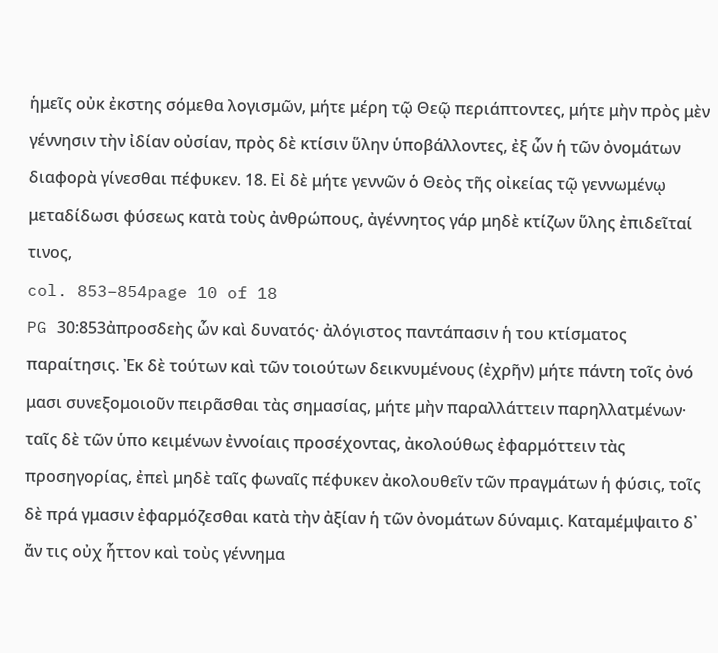ἡμεῖς οὐκ ἐκστης σόμεθα λογισμῶν, μήτε μέρη τῷ Θεῷ περιάπτοντες, μήτε μὴν πρὸς μὲν γέννησιν τὴν ἰδίαν οὐσίαν, πρὸς δὲ κτίσιν ὕλην ὑποβάλλοντες, ἐξ ὧν ἡ τῶν ὀνομάτων διαφορὰ γίνεσθαι πέφυκεν. 18. Εἰ δὲ μήτε γεννῶν ὁ Θεὸς τῆς οἰκείας τῷ γεννωμένῳ μεταδίδωσι φύσεως κατὰ τοὺς ἀνθρώπους, ἀγέννητος γάρ μηδὲ κτίζων ὕλης ἐπιδεῖταί τινος,
col. 853–854page 10 of 18
PG 30:853ἀπροσδεὴς ὧν καὶ δυνατός· ἀλόγιστος παντάπασιν ἡ του κτίσματος παραίτησις. Ἐκ δὲ τούτων καὶ τῶν τοιούτων δεικνυμένους (ἐχρῆν) μήτε πάντη τοῖς ὀνό μασι συνεξομοιοῦν πειρᾶσθαι τὰς σημασίας, μήτε μὴν παραλλάττειν παρηλλατμένων· ταῖς δὲ τῶν ὑπο κειμένων ἐννοίαις προσέχοντας, ἀκολούθως ἐφαρμόττειν τὰς προσηγορίας, ἐπεὶ μηδὲ ταῖς φωναῖς πέφυκεν ἀκολουθεῖν τῶν πραγμάτων ἡ φύσις, τοῖς δὲ πρά γμασιν ἐφαρμόζεσθαι κατὰ τὴν ἀξίαν ἡ τῶν ὀνομάτων δύναμις. Καταμέμψαιτο δ᾽ ἄν τις οὐχ ἧττον καὶ τοὺς γέννημα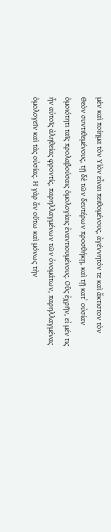μὲν καὶ ποίημα τὸν Υἱὸν εἶναι πειθομένους, ἀγέννητόν τε καὶ ἄκτιστον τὸν Θεὸν συντιθεμένους, τῇ δὲ τῶν δευτέρων προσθήκῃ, καὶ τῇ κατ᾽ οὐσίαν ὁμοιότητι ταῖς προλαβούσαις ὁμολογίαις ἐναντιουμένους. Οὓς ἐχρῆν, εἰ μέν τις ἦν αὐτοῖς ἀληθείας φροντίς, παρηλλαγμένων τῶν ὀνομάτων, παρηλλαγμένας ὁμολογεῖν καὶ τὰς οὐσίας. Η γὰρ ἂν οὕτω καὶ μόνως τὴν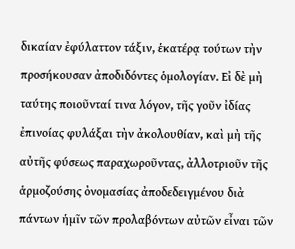δικαίαν ἐφύλαττον τάξιν, ἑκατέρᾳ τούτων τὴν προσήκουσαν ἀποδιδόντες ὁμολογίαν. Εἰ δὲ μὴ ταύτης ποιοῦνταί τινα λόγον, τῆς γοῦν ἰδίας ἐπινοίας φυλάξαι τὴν ἀκολουθίαν, καὶ μὴ τῆς αὐτῆς φύσεως παραχωροῦντας, ἀλλοτριοῦν τῆς ἁρμοζούσης ὀνομασίας ἀποδεδειγμένου διὰ πάντων ἡμῖν τῶν προλαβόντων αὐτῶν εἶναι τῶν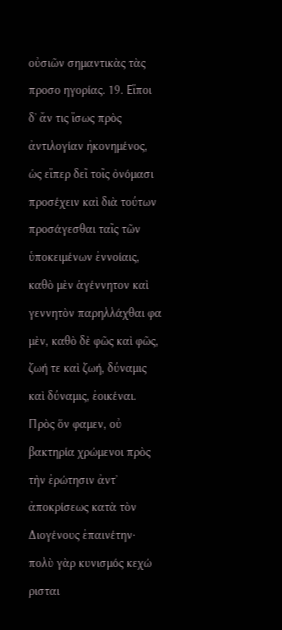οὐσιῶν σημαντικὰς τὰς προσο ηγορίας. 19. Εἴποι δ᾽ ἄν τις ἴσως πρὸς ἀντιλογίαν ἠκονημένος, ὡς εἴπερ δεῖ τοῖς ὀνόμασι προσέχειν καὶ διὰ τούτων προσάγεσθαι ταῖς τῶν ὑποκειμένων ἐννοίαις, καθὸ μὲν ἁγέννητον καὶ γεννητὸν παρηλλάχθαι φα μὲν, καθὸ δὲ φῶς καὶ φῶς, ζωή τε καὶ ζωή, δύναμις καὶ δύναμις, ἐοικέναι. Πρὸς ὅν φαμεν, οὐ βακτηρία χρώμενοι πρὸς τὴν ἐρώτησιν ἀντ᾽ ἀποκρίσεως κατὰ τὸν Διογένους ἐπαινέτην· πολὺ γὰρ κυνισμός κεχώ ρισται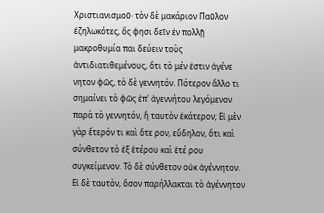Χριστιανισμοῦ· τὸν δὲ μακάριον Παῦλον ἐζηλωκότες, ὃς φησι δεῖν ἐν πολλῇ μακροθυμία παι δεύειν τοὺς ἀντιδιατιθεμένους, ὅτι τὸ μέν ἐστιν ἁγένε νητον φῶς, τὸ δὲ γεννητόν. Πότερον ἄλλο τι σημαίνει τὸ φῶς ἐπ' ἀγεννήτου λεγόμενον παρὰ τὸ γεννητόν, ἢ ταυτὸν ἑκάτερον; Εἰ μὲν γὰρ ἕτερόν τι καὶ ὅτε ρον, εὔδηλον, ὅτι καὶ σύνθετον τὸ ἐξ ἑτέρου καὶ ἑτέ ρου συγκείμενον. Τὸ δὲ σύνθετον οὐκ ἀγέννητον. Εἰ δὲ ταυτὸν, ὅσον παρήλλακται τὸ ἀγέννητον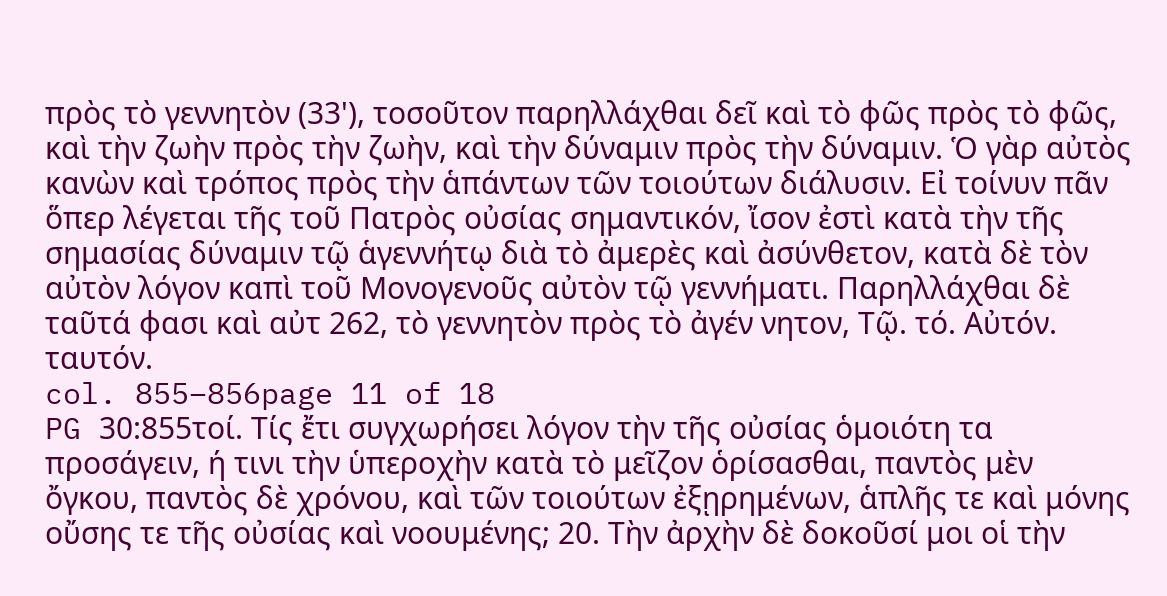πρὸς τὸ γεννητὸν (33'), τοσοῦτον παρηλλάχθαι δεῖ καὶ τὸ φῶς πρὸς τὸ φῶς, καὶ τὴν ζωὴν πρὸς τὴν ζωὴν, καὶ τὴν δύναμιν πρὸς τὴν δύναμιν. Ὁ γὰρ αὐτὸς κανὼν καὶ τρόπος πρὸς τὴν ἁπάντων τῶν τοιούτων διάλυσιν. Εἰ τοίνυν πᾶν ὅπερ λέγεται τῆς τοῦ Πατρὸς οὐσίας σημαντικόν, ἴσον ἐστὶ κατὰ τὴν τῆς σημασίας δύναμιν τῷ ἁγεννήτῳ διὰ τὸ ἀμερὲς καὶ ἀσύνθετον, κατὰ δὲ τὸν αὐτὸν λόγον καπὶ τοῦ Μονογενοῦς αὐτὸν τῷ γεννήματι. Παρηλλάχθαι δὲ ταῦτά φασι καὶ αὐτ 262, τὸ γεννητὸν πρὸς τὸ ἀγέν νητον, Τῷ. τό. Αὐτόν. ταυτόν.
col. 855–856page 11 of 18
PG 30:855τοί. Τίς ἔτι συγχωρήσει λόγον τὴν τῆς οὐσίας ὁμοιότη τα προσάγειν, ή τινι τὴν ὑπεροχὴν κατὰ τὸ μεῖζον ὁρίσασθαι, παντὸς μὲν ὄγκου, παντὸς δὲ χρόνου, καὶ τῶν τοιούτων ἐξῃρημένων, ἁπλῆς τε καὶ μόνης οὔσης τε τῆς οὐσίας καὶ νοουμένης; 20. Τὴν ἀρχὴν δὲ δοκοῦσί μοι οἱ τὴν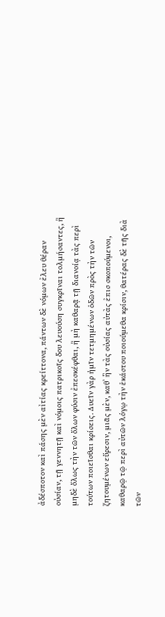ἀδέσποτον καὶ πάσης μὲν αἰτίας κρείττονα, πάντων δὲ νόμων ἐλευ θέραν οὐσίαν, τῇ γεννητῇ καὶ νόμοις πατρικοῖς δου λευούση συγκρῖναι τολμήσαντες, ἢ μηδὲ ὅλως τὴν τῶν ὅλων φύσιν ἐπεσκέφθαι, ἢ μὴ καθαρᾷ τῇ διανοίᾳ τὰς περὶ τούτων ποιεῖσθαι κρίσεις. Δυεῖν γὰρ ἡμῖν τετμημένων ὁδῶν πρὸς τὴν τῶν ζητουμένων εὕρεσιν, μιᾶς μὲν, καθ᾽ ἣν τὰς οὐσίας αὐτὰς ἐπισ σκοπούμενοι, καθαρῷ τῷ περὶ αὐτῶν λόγῳ τὴν ἑκάστου ποιούμεθα κρίσιν, θατέρας δὲ τῆς διὰ τῶν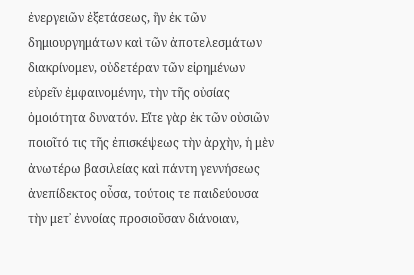ἐνεργειῶν ἐξετάσεως, ἣν ἐκ τῶν δημιουργημάτων καὶ τῶν ἀποτελεσμάτων διακρίνομεν, οὐδετέραν τῶν εἰρημένων εὐρεῖν ἐμφαινομένην, τὴν τῆς οὐσίας ὁμοιότητα δυνατόν. Εἴτε γὰρ ἐκ τῶν οὐσιῶν ποιοῖτό τις τῆς ἐπισκέψεως τὴν ἀρχὴν, ἡ μὲν ἀνωτέρω βασιλείας καὶ πάντη γεννήσεως ἀνεπίδεκτος οὖσα, τούτοις τε παιδεύουσα τὴν μετ᾽ ἐννοίας προσιοῦσαν διάνοιαν,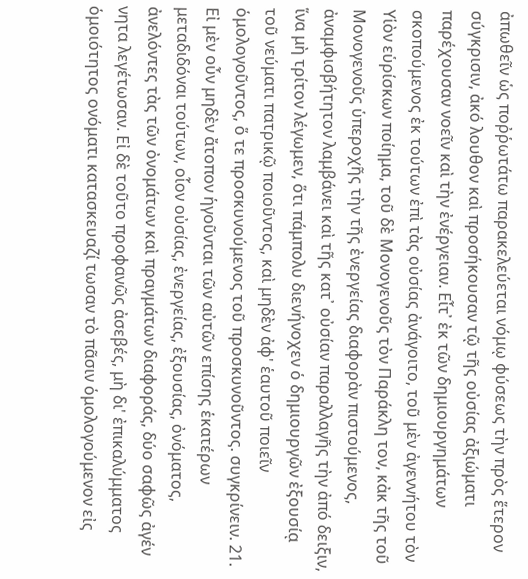ἀπωθεῖν ὡς ποῤῥωτάτω παρακελεύεται νόμῳ φύσεως τὴν πρὸς ἕτερον σύγκρισιν, ἀκό λουθον καὶ προσήκουσαν τῷ τῆς οὐσίας ἀξιώματι παρέχουσαν νοεῖν καὶ τὴν ἐνέργειαν. Εἶτ᾽ ἐκ τῶν δημιουργημάτων σκοπούμενος ἐκ τούτων ἐπὶ τὰς οὐσίας ἀνάγοιτο, τοῦ μὲν ἀγεννήτου τὸν Υἱὸν εὑρίσκων ποίημα, τοῦ δὲ Μονογενοῦς τὸν Παράκλη τον, κἀκ τῆς τοῦ Μονογενοῦς ὑπεροχῆς τὴν τῆς ἐνεργείας διαφορὰν πιστούμενος, ἀναμφισβήτητον λαμβάνει καὶ τῆς κατ᾿ οὐσίαν παραλλαγῆς τὴν ἀπό δειξιν, ἵνα μὴ τρίτον λέγωμεν, ὅτι πάμπολυ διενήνοχεν ὁ δημιουργῶν ἐξουσίᾳ τοῦ νεύματι πατρικῷ ποιοῦντος, καὶ μηδὲν ἀφ' ἑαυτοῦ ποιεῖν ὁμολογοῦντος, ὅ τε προσκυνούμενος τοῦ προσκυνοῦντος. συγκρίνειν. 21. Εἰ μὲν οὖν μηδὲν ἄτοπον ἡγοῦνται τῶν αὐτῶν επίσης ἑκατέρων μεταδιδόναι τούτων, οἷον οὐσίας, ἐνεργείας, ἐξουσίας, ὀνόματος, ἀνελόντες τὰς τῶν ὀνομάτων καὶ πραγμάτων διαφοράς, δύο σαφῶς ἀγέν νητα λεγέτωσαν. Εἰ δὲ τοῦτο προφανῶς ἀσεβές, μὴ δι' ἐπικαλύμματος ὁμοιότητος ονόματι κατασκευαζί τωσαν τὸ πᾶσιν ὁμολογούμενον εἰς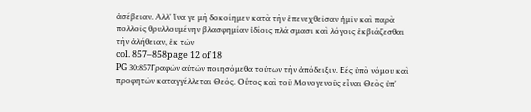ἀσέβειαν. Αλλ' ἵνα γε μὴ δοκοίημεν κατὰ τὴν ἐπενεχθεῖσαν ἡμῖν καὶ παρὰ πολλοῖς θρυλλουμένην βλασφημίαν ἰδίοις πλά σμασι καὶ λόγοις ἐκβιάζεσθαι τὴν ἀλήθειαν, ἐκ τῶν
col. 857–858page 12 of 18
PG 30:857Γραφῶν αὐτῶν ποιησόμεθα τούτων τὴν ἀπόδειξιν. Εές ὑπὸ νόμου καὶ προφητῶν καταγγέλλεται Θεός. Οὗτος καὶ τοῦ Μονογενοῦς εἶναι Θεὸς ὑπ'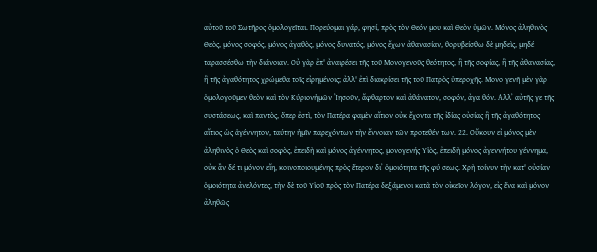αὐτοῦ τοῦ Σωτῆρος ὁμολογεῖται. Πορεύομαι γάρ, φησί, πρὸς τὸν Θεόν μου καὶ Θεὸν ὑμῶν. Μόνος ἀληθινὸς Θεὸς, μόνος σοφός, μόνος ἀγαθὸς, μόνος δυνατός, μόνος ἔχων ἀθανασίαν, θορυβείσθω δὲ μηδεὶς, μηδέ ταρασσέσθω τὴν διάνοιαν. Οὐ γὰρ ἐπ' ἀναιρέσει τῆς τοῦ Μονογενοῦς θεότητος, ἢ τῆς σοφίας, ἢ τῆς ἀθανασίας, ἢ τῆς ἀγαθότητος χρώμεθα τοῖς εἰρημένοις; ἀλλ' ἐπὶ διακρίσει τῆς τοῦ Πατρὸς ὑπεροχῆς. Μονο γενῆ μὲν γὰρ ὁμολογοῦμεν θεὸν καὶ τὸν Κύριονἡμῶν Ἰησοῦν, ἄφθαρτον καὶ ἀθάνατον, σοφόν, ἀγα θόν. Αλλ᾿ αὐτῆς γε τῆς συστάσεως, καὶ παντὸς, ὅπερ ἐστὶ, τὸν Πατέρα φαμὲν αἴτιον οὐκ ἔχοντα τῆς ἰδίας οὐσίας ἢ τῆς ἀγαθότητος αἴτιος ὡς ἁγέννητον, ταύτην ἡμῖν παρεχόντων τὴν ἔννοιαν τῶν προτεθέν των. 22. Οὔκουν εἰ μόνος μὲν ἀληθινὸς ὁ Θεὸς καὶ σοφὸς, ἐπειδὴ καὶ μόνος ἀγέννητος, μονογενής Υἱὸς, ἐπειδὴ μόνος ἀγεννήτου γέννημα, οὐκ ἂν δέ τι μόνον εἴη, κοινοποιουμένης πρὸς ἕτερον δι᾿ ὁμοιότητα τῆς φύ σεως. Χρὴ τοίνυν τὴν κατ' οὐσίαν ὁμοιότητα ἀνελόντες, τὴν δὲ τοῦ Υἱοῦ πρὸς τὸν Πατέρα δεξάμενοι κατὰ τὸν οἰκεῖον λόγον, εἰς ἕνα καὶ μόνον ἀληθῶς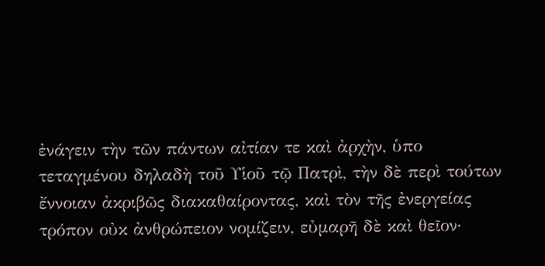ἐνάγειν τὴν τῶν πάντων αἰτίαν τε καὶ ἀρχὴν, ὑπο τεταγμένου δηλαδὴ τοῦ Υἱοῦ τῷ Πατρὶ, τὴν δὲ περὶ τούτων ἔννοιαν ἀκριβῶς διακαθαίροντας, καὶ τὸν τῆς ἐνεργείας τρόπον οὐκ ἀνθρώπειον νομίζειν, εὐμαρῆ δὲ καὶ θεῖον·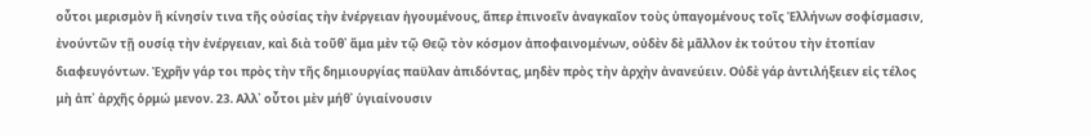οὗτοι μερισμὸν ἢ κίνησίν τινα τῆς οὐσίας τὴν ἐνέργειαν ἡγουμένους, ἅπερ ἐπινοεῖν ἀναγκαῖον τοὺς ὑπαγομένους τοῖς Ἑλλήνων σοφίσμασιν, ἐνούντῶν τῇ ουσίᾳ τὴν ἐνέργειαν, καὶ διὰ τοῦθ᾽ ἅμα μὲν τῷ Θεῷ τὸν κόσμον ἀποφαινομένων, οὐδὲν δὲ μᾶλλον ἐκ τούτου τὴν ἑτοπίαν διαφευγόντων. Ἐχρῆν γάρ τοι πρὸς τὴν τῆς δημιουργίας παϋλαν ἀπιδόντας, μηδὲν πρὸς τὴν ἀρχὴν ἀνανεύειν. Οὐδὲ γάρ ἀντιλήξειεν εἰς τέλος μὴ ἀπ᾿ ἀρχῆς ὁρμώ μενον. 23. Αλλ᾽ οὗτοι μὲν μήθ᾽ ὑγιαίνουσιν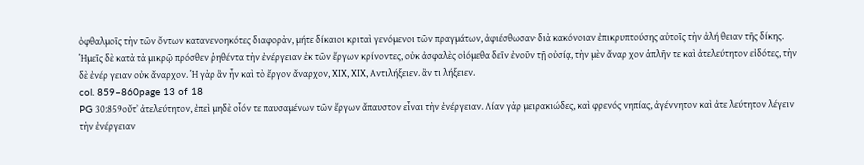ὀφθαλμοῖς τὴν τῶν ὄντων κατανενοηκότες διαφορὰν, μήτε δίκαιοι κριταὶ γενόμενοι τῶν πραγμάτων, ἀφιέσθωσαν· διὰ κακόνοιαν ἐπικρυπτούσης αὐτοῖς τὴν ἀλή θειαν τῆς δίκης. Ἡμεῖς δὲ κατὰ τὰ μικρῷ πρόσθεν ῥηθέντα τὴν ἐνέργειαν ἐκ τῶν ἔργων κρίνοντες, οὐκ ἀσφαλὲς οἰόμεθα δεῖν ἐνοῦν τῇ οὐσίᾳ, τὴν μὲν ἄναρ χον ἁπλῆν τε καὶ ἀτελεύτητον εἰδότες, τὴν δὲ ἐνέρ γειαν οὐκ ἄναρχον. Ἡ γὰρ ἂν ἦν καὶ τὸ ἔργον ἄναρχον, ΧΙΧ, ΧΙΧ, Αντιλήξειεν. ἂν τι λήξειεν.
col. 859–860page 13 of 18
PG 30:859οὔτ᾽ ἀτελεύτητον, ἐπεὶ μηδὲ οἷόν τε παυσαμένων τῶν ἔργων ἄπαυστον εἶναι τὴν ἐνέργειαν. Λίαν γὰρ μειρακιώδες, καὶ φρενός νηπίας, ἀγέννητον καὶ ἀτε λεύτητον λέγειν τὴν ἐνέργειαν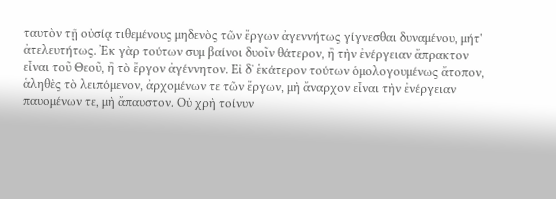ταυτὸν τῇ οὐσίᾳ τιθεμένους μηδενὸς τῶν ἔργων ἀγεννήτως γίγνεσθαι δυναμένου, μήτ' ἀτελευτήτως. Ἐκ γὰρ τούτων συμ βαίνοι δυοῖν θάτερον, ἢ τὴν ἐνέργειαν ἄπρακτον εἶναι τοῦ Θεοῦ, ἢ τὸ ἔργον ἀγέννητον. Εἰ δ᾽ ἑκάτερον τούτων ὁμολογουμένως ἄτοπον, ἁληθὲς τὸ λειπόμενον, ἀρχομένων τε τῶν ἔργων, μὴ ἄναρχον εἶναι τὴν ἐνέργειαν παυομένων τε, μὴ ἄπαυστον. Οὐ χρὴ τοίνυν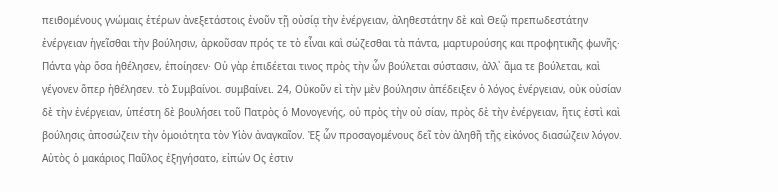πειθομένους γνώμαις ἑτέρων ἀνεξετάστοις ἐνοῦν τῇ οὐσίᾳ τὴν ἐνέργειαν, ἀληθεστάτην δὲ καὶ Θεῷ πρεπωδεστάτην ἐνέργειαν ἡγεῖσθαι τὴν βούλησιν, ἀρκοῦσαν πρός τε τὸ εἶναι καὶ σώζεσθαι τὰ πάντα, μαρτυρούσης και προφητικῆς φωνῆς· Πάντα γὰρ ὅσα ἡθέλησεν, ἐποίησεν· Οὐ γὰρ ἐπιδέεται τινος πρὸς τὴν ὧν βούλεται σύστασιν, ἀλλ᾽ ἅμα τε βούλεται, καὶ γέγονεν ὅπερ ἠθέλησεν. τὸ Συμβαίνοι. συμβαίνει. 24, Οὐκοῦν εἰ τὴν μὲν βούλησιν ἀπέδειξεν ὁ λόγος ἐνέργειαν, οὐκ οὐσίαν δὲ τὴν ἐνέργειαν, ὑπέστη δὲ βουλήσει τοῦ Πατρὸς ὁ Μονογενής, οὐ πρὸς τὴν οὐ σίαν, πρὸς δὲ τὴν ἐνέργειαν, ἥτις ἐστὶ καὶ βούλησις ἀποσώζειν τὴν ὁμοιότητα τὸν Υἱὸν ἀναγκαῖον. Ἐξ ὧν προσαγομένους δεῖ τὸν ἀληθῆ τῆς εἰκόνος διασώζειν λόγον. Αὐτὸς ὁ μακάριος Παῦλος ἐξηγήσατο, εἰπών Ος ἐστιν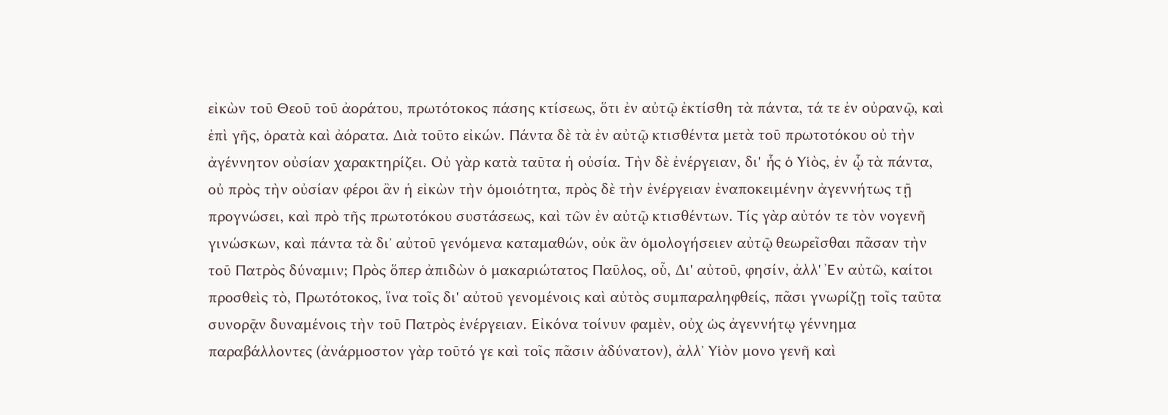εἰκὼν τοῦ Θεοῦ τοῦ ἀοράτου, πρωτότοκος πάσης κτίσεως, ὅτι ἐν αὐτῷ ἐκτίσθη τὰ πάντα, τά τε ἐν οὐρανῷ, καὶ ἐπὶ γῆς, ὁρατὰ καὶ ἀόρατα. Διὰ τοῦτο εἰκών. Πάντα δὲ τὰ ἐν αὐτῷ κτισθέντα μετὰ τοῦ πρωτοτόκου οὐ τὴν ἀγέννητον οὐσίαν χαρακτηρίζει. Οὐ γὰρ κατὰ ταῦτα ἡ οὐσία. Τὴν δὲ ἐνέργειαν, δι' ἧς ὁ Υἱὸς, ἐν ᾧ τὰ πάντα, οὐ πρὸς τὴν οὐσίαν φέροι ἂν ἡ εἰκὼν τὴν ὁμοιότητα, πρὸς δὲ τὴν ἐνέργειαν ἐναποκειμένην ἀγεννήτως τῇ προγνώσει, καὶ πρὸ τῆς πρωτοτόκου συστάσεως, καὶ τῶν ἐν αὐτῷ κτισθέντων. Τίς γὰρ αὐτόν τε τὸν νογενῆ γινώσκων, καὶ πάντα τὰ δι᾿ αὐτοῦ γενόμενα καταμαθών, οὐκ ἂν ὁμολογήσειεν αὐτῷ θεωρεῖσθαι πᾶσαν τὴν τοῦ Πατρὸς δύναμιν; Πρὸς ὅπερ ἀπιδὼν ὁ μακαριώτατος Παῦλος, οὗ, Δι' αὐτοῦ, φησίν, ἀλλ' Ἐν αὐτῶ, καίτοι προσθεὶς τὸ, Πρωτότοκος, ἵνα τοῖς δι' αὐτοῦ γενομένοις καὶ αὐτὸς συμπαραληφθείς, πᾶσι γνωρίζῃ τοῖς ταῦτα συνορᾷν δυναμένοις τὴν τοῦ Πατρὸς ἐνέργειαν. Εἰκόνα τοίνυν φαμὲν, οὐχ ὡς ἀγεννήτῳ γέννημα παραβάλλοντες (ἀνάρμοστον γὰρ τοῦτό γε καὶ τοῖς πᾶσιν ἀδύνατον), ἀλλ᾽ Υἱὸν μονο γενῆ καὶ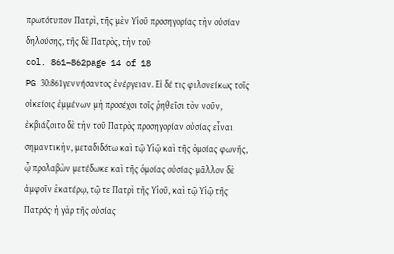πρωτότυπον Πατρὶ, τῆς μὲν Υἱοῦ προσηγορίας τὴν οὐσίαν δηλούσης, τῆς δὲ Πατρὸς, τὴν τοῦ
col. 861–862page 14 of 18
PG 30:861γεννήσαντος ἐνέργειαν. Εἰ δέ τις φιλονείκως τοῖς οἰκείοις ἐμμένων μὴ προσέχοι τοῖς ῥηθεῖσι τὸν νοῦν, ἐκβιάζοιτο δὲ τὴν τοῦ Πατρὸς προσηγορίαν οὐσίας εἶναι σημαντικὴν, μεταδιδότω καὶ τῷ Υἱῷ καὶ τῆς ὁμοίας φωνῆς, ᾧ προλαβὼν μετέδωκε καὶ τῆς ὁμοίας οὐσίας· μᾶλλον δὲ ἀμφοῖν ἑκατέρῳ, τῷ τε Πατρὶ τῆς Υἱοῦ, καὶ τῷ Υἱῷ τῆς Πατρός· ἡ γὰρ τῆς οὐσίας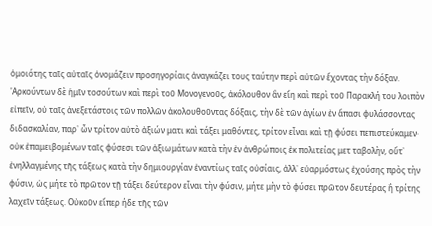ὁμοιότης ταῖς αὐταῖς ὀνομάζειν προσηγορίαις ἀναγκάζει τους ταύτην περὶ αὐτῶν ἔχοντας τὴν δόξαν. 'Αρκούντων δὲ ἡμῖν τοσούτων καὶ περὶ τοῦ Μονογενοῦς, ἀκόλουθον ἂν εἴη καὶ περὶ τοῦ Παρακλή του λοιπὸν εἰπεῖν, οὐ ταῖς ἀνεξετάστοις τῶν πολλῶν ἀκολουθοῦντας δόξαις, τὴν δὲ τῶν ἁγίων ἐν ἅπασι φυλάσσοντας διδασκαλίαν, παρ᾽ ὧν τρίτον αὐτὸ ἀξιών ματι καὶ τάξει μαθόντες, τρίτον εἶναι καὶ τῇ φύσει πεπιστεύκαμεν· οὐκ ἐπαμειβομένων ταῖς φύσεσι τῶν ἀξιωμάτων κατὰ τὴν ἐν ἀνθρώποις ἐκ πολιτείας μετ ταβολὴν, οὔτ᾽ ἐνηλλαγμένης τῆς τάξεως κατὰ τὴν δημιουργίαν ἐναντίως ταῖς οὐσίαις, ἀλλ᾽ εὐαρμόστως ἐχούσης πρὸς τὴν φύσιν, ὡς μήτε τὸ πρῶτον τῇ τάξει δεύτερον εἶναι τὴν φύσιν, μήτε μὴν τὸ φύσει πρῶτον δευτέρας ἢ τρίτης λαχεῖν τάξεως. Οὐκοῦν εἵπερ ήδε τῆς τῶν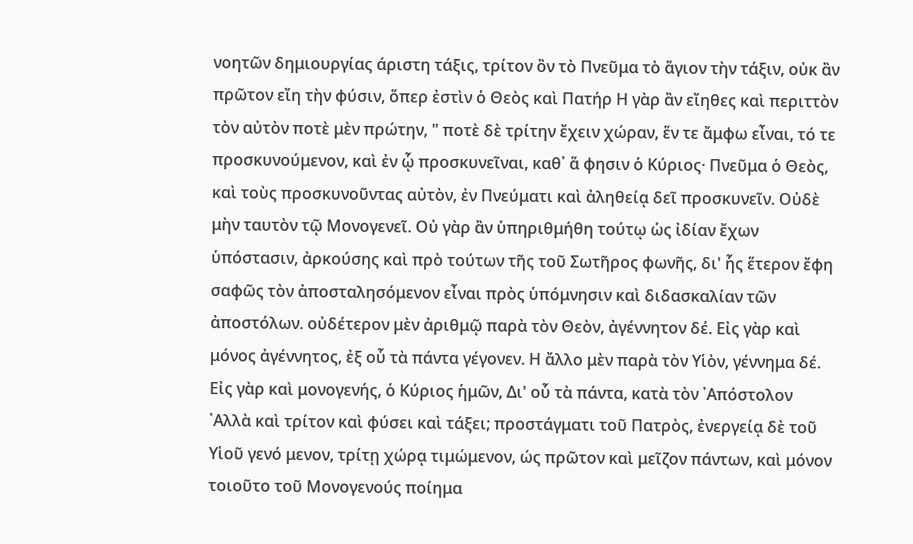νοητῶν δημιουργίας άριστη τάξις, τρίτον ὂν τὸ Πνεῦμα τὸ ἅγιον τὴν τάξιν, οὐκ ἂν πρῶτον εἴη τὴν φύσιν, ὅπερ ἐστὶν ὁ Θεὸς καὶ Πατήρ Η γὰρ ἂν εἴηθες καὶ περιττὸν τὸν αὐτὸν ποτὲ μὲν πρώτην, " ποτὲ δὲ τρίτην ἔχειν χώραν, ἕν τε ἄμφω εἶναι, τό τε προσκυνούμενον, καὶ ἐν ᾧ προσκυνεῖναι, καθ᾽ ἅ φησιν ὁ Κύριος· Πνεῦμα ὁ Θεὸς, καὶ τοὺς προσκυνοῦντας αὐτὸν, ἐν Πνεύματι καὶ ἀληθείᾳ δεῖ προσκυνεῖν. Οὐδὲ μὴν ταυτὸν τῷ Μονογενεῖ. Οὐ γὰρ ἂν ὑπηριθμήθη τούτῳ ὡς ἰδίαν ἔχων ὑπόστασιν, ἀρκούσης καὶ πρὸ τούτων τῆς τοῦ Σωτῆρος φωνῆς, δι' ἧς ἕτερον ἔφη σαφῶς τὸν ἀποσταλησόμενον εἶναι πρὸς ὑπόμνησιν καὶ διδασκαλίαν τῶν ἀποστόλων. οὐδέτερον μὲν ἀριθμῷ παρὰ τὸν Θεὸν, ἀγέννητον δέ. Εἰς γὰρ καὶ μόνος ἀγέννητος, ἐξ οὗ τὰ πάντα γέγονεν. Η ἄλλο μὲν παρὰ τὸν Υἱὸν, γέννημα δέ. Εἰς γὰρ καὶ μονογενής, ὁ Κύριος ἡμῶν, Δι' οὗ τὰ πάντα, κατὰ τὸν ᾿Απόστολον ᾿Αλλὰ καὶ τρίτον καὶ φύσει καὶ τάξει; προστάγματι τοῦ Πατρὸς, ἐνεργείᾳ δὲ τοῦ Υἱοῦ γενό μενον, τρίτῃ χώρᾳ τιμώμενον, ώς πρῶτον καὶ μεῖζον πάντων, καὶ μόνον τοιοῦτο τοῦ Μονογενούς ποίημα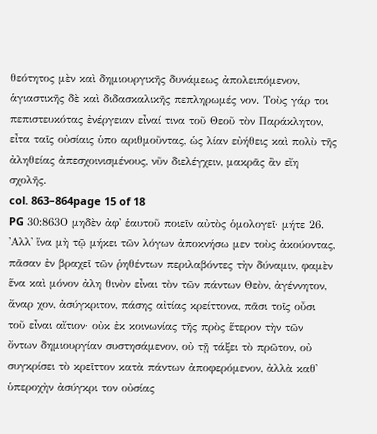θεότητος μὲν καὶ δημιουργικῆς δυνάμεως ἀπολειπόμενον, ἁγιαστικῆς δὲ καὶ διδασκαλικῆς πεπληρωμές νον. Τοὺς γάρ τοι πεπιστευκότας ἐνέργειαν εἶναί τινα τοῦ Θεοῦ τὸν Παράκλητον, εἶτα ταῖς οὐσίαις ὑπο αριθμοῦντας, ὡς λίαν εὐήθεις καὶ πολὺ τῆς ἀληθείας ἀπεσχοινισμένους, νῦν διελέγχειν, μακρᾶς ἂν εἴη σχολῆς.
col. 863–864page 15 of 18
PG 30:863Ο μηδὲν ἀφ' ἑαυτοῦ ποιεῖν αὐτὸς ὁμολογεῖ· μήτε 26. 'Αλλ' ἵνα μὴ τῷ μήκει τῶν λόγων ἀποκνήσω μεν τοὺς ἀκούοντας, πᾶσαν ἐν βραχεῖ τῶν ῥηθέντων περιλαβόντες τὴν δύναμιν, φαμὲν ἕνα καὶ μόνον ἀλη θινὸν εἶναι τὸν τῶν πάντων Θεὸν, ἀγέννητον, ἄναρ χον, ἀσύγκριτον, πάσης αἰτίας κρείττονα, πᾶσι τοῖς οὖσι τοῦ εἶναι αἴτιον· οὐκ ἐκ κοινωνίας τῆς πρὸς ἕτερον τὴν τῶν ὄντων δημιουργίαν συστησάμενον, οὐ τῇ τάξει τὸ πρῶτον, οὐ συγκρίσει τὸ κρεῖττον κατὰ πάντων ἀποφερόμενον, ἀλλὰ καθ᾽ ὑπεροχὴν ἀσύγκρι τον οὐσίας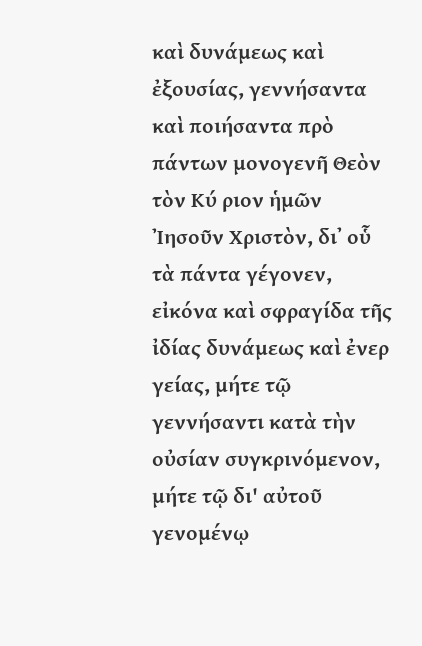καὶ δυνάμεως καὶ ἐξουσίας, γεννήσαντα καὶ ποιήσαντα πρὸ πάντων μονογενῆ Θεὸν τὸν Κύ ριον ἡμῶν Ἰησοῦν Χριστὸν, δι᾿ οὗ τὰ πάντα γέγονεν, εἰκόνα καὶ σφραγίδα τῆς ἰδίας δυνάμεως καὶ ἐνερ γείας, μήτε τῷ γεννήσαντι κατὰ τὴν οὐσίαν συγκρινόμενον, μήτε τῷ δι' αὐτοῦ γενομένῳ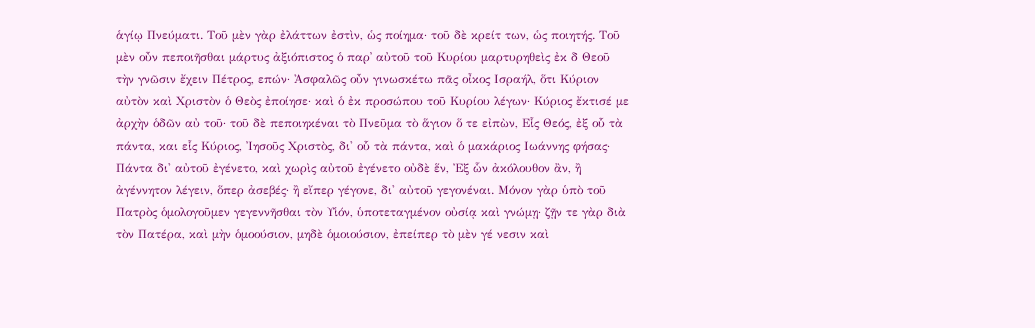ἁγίῳ Πνεύματι. Τοῦ μὲν γὰρ ἐλάττων ἐστὶν, ὡς ποίημα· τοῦ δὲ κρείτ των, ὡς ποιητής. Τοῦ μὲν οὖν πεποιῆσθαι μάρτυς ἀξιόπιστος ὁ παρ᾽ αὐτοῦ τοῦ Κυρίου μαρτυρηθεὶς ἐκ δ Θεοῦ τὴν γνῶσιν ἔχειν Πέτρος, επών· Ἀσφαλῶς οὖν γινωσκέτω πᾶς οἶκος Ισραήλ, ὅτι Κύριον αὐτὸν καὶ Χριστὸν ὁ Θεὸς ἐποίησε· καὶ ὁ ἐκ προσώπου τοῦ Κυρίου λέγων· Κύριος ἔκτισέ με ἀρχὴν ὁδῶν αὐ τοῦ· τοῦ δὲ πεποιηκέναι τὸ Πνεῦμα τὸ ἅγιον ὅ τε εἰπὼν, Εἷς Θεός, ἐξ οὗ τὰ πάντα, και εἷς Κύριος, Ἰησοῦς Χριστὸς, δι' οὗ τὰ πάντα, καὶ ὁ μακάριος Ιωάννης φήσας· Πάντα δι' αὐτοῦ ἐγένετο, καὶ χωρὶς αὐτοῦ ἐγένετο οὐδὲ ἕν, Ἐξ ὧν ἀκόλουθον ἂν, ἢ ἀγέννητον λέγειν, ὅπερ ἀσεβές· ἢ εἴπερ γέγονε, δι' αὐτοῦ γεγονέναι. Μόνον γὰρ ὑπὸ τοῦ Πατρὸς ὁμολογοῦμεν γεγεννῆσθαι τὸν Υἱόν, ὑποτεταγμένον οὐσίᾳ καὶ γνώμῃ· ζῇν τε γὰρ διὰ τὸν Πατέρα, καὶ μὴν ὁμοούσιον, μηδὲ ὁμοιούσιον, ἐπείπερ τὸ μὲν γέ νεσιν καὶ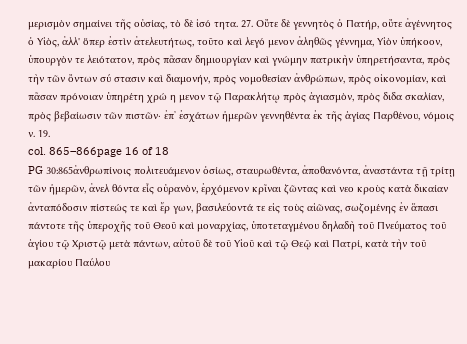μερισμὸν σημαίνει τῆς οὐσίας, τὸ δὲ ἰσό τητα. 27. Οὔτε δὲ γεννητὸς ὁ Πατήρ, οὔτε ἀγέννητος ὁ Υἱὸς, ἀλλ' ὅπερ ἐστὶν ἀτελευτήτως, τοῦτο καὶ λεγό μενον ἀληθῶς γέννημα, Υἱὸν ὑπήκοον, ὑπουργὸν τε λειότατον, πρὸς πᾶσαν δημιουργίαν καὶ γνώμην πατρικὴν ὑπηρετήσαντα, πρὸς τὴν τῶν ὄντων σύ στασιν καὶ διαμονήν, πρὸς νομοθεσίαν ἀνθρώπων, πρὸς οἰκονομίαν, καὶ πᾶσαν πρόνοιαν ὑπηρέτη χρώ η μενον τῷ Παρακλήτῳ πρὸς ἁγιασμὸν, πρὸς διδα σκαλίαν, πρὸς βεβαίωσιν τῶν πιστῶν· ἐπ᾿ ἐσχάτων ἡμερῶν γεννηθέντα ἐκ τῆς ἁγίας Παρθένου, νόμοις ν. 19.
col. 865–866page 16 of 18
PG 30:865ἀνθρωπίνοις πολιτευάμενον ὁσίως, σταυρωθέντα, ἀποθανόντα, ἀναστάντα τῇ τρίτῃ τῶν ἡμερῶν, ἀνελ θόντα εἷς οὐρανὸν, ἐρχόμενον κρῖναι ζῶντας καὶ νεο κροὺς κατὰ δικαίαν ἀνταπόδοσιν πίστεώς τε καὶ ἔρ γων, βασιλεύοντά τε εἰς τοὺς αἰῶνας, σωζομένης ἐν ἅπασι πάντοτε τῆς ὑπεροχῆς τοῦ Θεοῦ καὶ μοναρχίας, ὑποτεταγμένου δηλαδὴ τοῦ Πνεύματος τοῦ ἁγίου τῷ Χριστῷ μετὰ πάντων, αὐτοῦ δὲ τοῦ Υἱοῦ καὶ τῷ Θεῷ καὶ Πατρί, κατὰ τὴν τοῦ μακαρίου Παύλου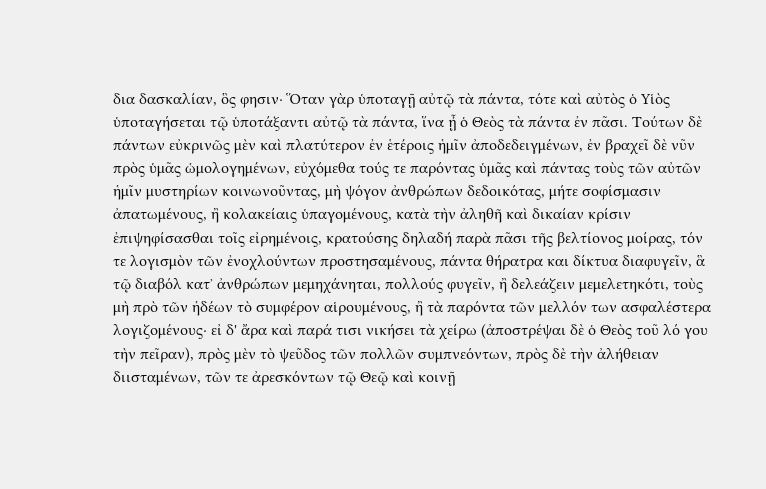δια δασκαλίαν, ὃς φησιν· Ὅταν γὰρ ὑποταγῇ αὐτῷ τὰ πάντα, τότε καὶ αὐτὸς ὁ Υἱὸς ὑποταγήσεται τῷ ὑποτάξαντι αὐτῷ τὰ πάντα, ἵνα ᾖ ὁ Θεὸς τὰ πάντα ἐν πᾶσι. Τούτων δὲ πάντων εὐκρινῶς μὲν καὶ πλατύτερον ἐν ἑτέροις ἡμῖν ἀποδεδειγμένων, ἐν βραχεῖ δὲ νῦν πρὸς ὑμᾶς ὡμολογημένων, εὐχόμεθα τούς τε παρόντας ὑμᾶς καὶ πάντας τοὺς τῶν αὐτῶν ἡμῖν μυστηρίων κοινωνοῦντας, μὴ ψόγον ἀνθρώπων δεδοικότας, μήτε σοφίσμασιν ἀπατωμένους, ἢ κολακείαις ὑπαγομένους, κατὰ τὴν ἀληθῆ καὶ δικαίαν κρίσιν ἐπιψηφίσασθαι τοῖς εἰρημένοις, κρατούσης δηλαδή παρὰ πᾶσι τῆς βελτίονος μοίρας, τόν τε λογισμὸν τῶν ἐνοχλούντων προστησαμένους, πάντα θήρατρα και δίκτυα διαφυγεῖν, ἃ τῷ διαβόλ κατ᾿ ἀνθρώπων μεμηχάνηται, πολλούς φυγεῖν, ἢ δελεάζειν μεμελετηκότι, τοὺς μὴ πρὸ τῶν ἡδέων τὸ συμφέρον αἱρουμένους, ἢ τὰ παρόντα τῶν μελλόν των ασφαλέστερα λογιζομένους· εἰ δ' ἄρα καὶ παρά τισι νικήσει τὰ χείρω (ἀποστρέψαι δὲ ὁ Θεὸς τοῦ λό γου τὴν πεῖραν), πρὸς μὲν τὸ ψεῦδος τῶν πολλῶν συμπνεόντων, πρὸς δὲ τὴν ἀλήθειαν διισταμένων, τῶν τε ἀρεσκόντων τῷ Θεῷ καὶ κοινῇ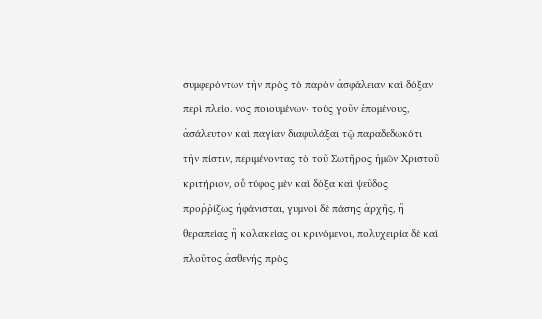συμφερόντων τὴν πρὸς τὸ παρὸν ἀσφάλειαν καὶ δόξαν περὶ πλείο. νος ποιουμένων· τοὺς γοῦν ἑπομένους, ἀσάλευτον καὶ παγίαν διαφυλάξαι τῷ παραδεδωκότι τὴν πίστιν, περιμένοντας τὸ τοῦ Σωτῆρος ἡμῶν Χριστοῦ κριτήριον, οὗ τύφος μὲν καὶ δόξα καὶ ψεῦδος προῤῥίζως ἠφάνισται, γυμνοὶ δὲ πάσης ἀρχῆς, ἢ θεραπείας ἢ κολακείας οι κρινόμενοι, πολυχειρία δὲ καὶ πλοῦτος ἀσθενὴς πρὸς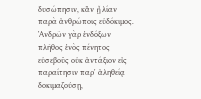δυσώπησιν, κἂν ᾖ λίαν παρὰ ἀνθρώποις εὐδόκιμος. ᾿Ανδρῶν γὰρ ἐνδόξων πλῆθος ἐνὸς πένητος εὐσεβοῦς οὐκ ἀντάξιον εἰς παραίτησιν παρ' ἀληθείᾳ δοκιμαζούσῃ,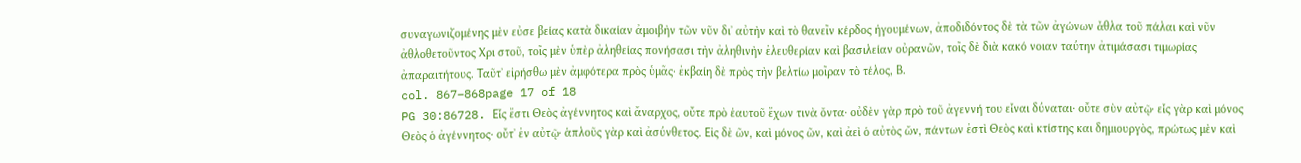συναγωνιζομένης μὲν εὐσε βείας κατὰ δικαίαν ἀμοιβὴν τῶν νῦν δι᾽ αὐτὴν καὶ τὸ θανεῖν κέρδος ἡγουμένων, ἀποδιδόντος δὲ τὰ τῶν ἀγώνων ἆθλα τοῦ πάλαι καὶ νῦν ἀθλοθετοῦντος Χρι στοῦ, τοῖς μὲν ὑπὲρ ἀληθείας πονήσασι τὴν ἀληθινὴν ἐλευθερίαν καὶ βασιλείαν οὐρανῶν, τοῖς δὲ διὰ κακό νοιαν ταύτην ἀτιμάσασι τιμωρίας ἀπαραιτήτους. Ταῦτ᾽ εἰρήσθω μὲν ἀμφότερα πρὸς ὑμᾶς· ἐκβαίη δὲ πρὸς τὴν βελτίω μοῖραν τὸ τέλος, Β.
col. 867–868page 17 of 18
PG 30:86728. Εἷς ἔστι Θεὸς ἀγέννητος καὶ ἄναρχος, οὔτε πρὸ ἑαυτοῦ ἔχων τινὰ ὄντα· οὐδὲν γὰρ πρὸ τοῦ ἀγεννή του εἶναι δύναται· οὔτε σὺν αὐτῷ· εἷς γὰρ καὶ μόνος Θεὸς ὁ ἀγέννητος· οὔτ᾽ ἐν αὐτῷ· ἁπλοῦς γὰρ καὶ ἀσύνθετος. Εἰς δὲ ῶν, καὶ μόνος ῶν, καὶ ἀεὶ ὁ αὐτὸς ὤν, πάντων ἐστὶ Θεὸς καὶ κτίστης και δημιουργὸς, πρώτως μὲν καὶ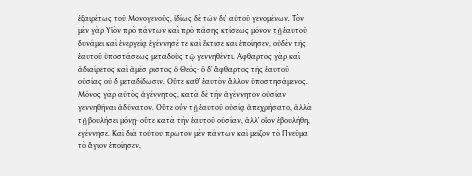ἐξαιρέτως τοῦ Μονογενοῦς, ἰδίως δὲ τῶν δι' αὐτοῦ γενομένων. Τὸν μὲν γὰρ Υἱὸν πρὸ πάντων καὶ πρὸ πάσης κτίσεως μόνον τῇ ἑαυτοῦ δυνάμει καὶ ἐνεργείᾳ ἐγέννησέ τε καὶ ἔκτισε και ἐποίησεν, οὐδὲν τῆς ἑαυτοῦ ὑποστάσεως μεταδοὺς τῷ γεννηθέντι. Αφθαρτος γὰρ καὶ ἀδιαίρετος καὶ ἀμέσ ριστος ὁ Θεός· ὁ δ᾽ ἄφθαρτος τῆς ἑαυτοῦ οὐσίας οὐ δ μεταδίδωσιν. Οὔτε καθ᾿ ἑαυτὸν ἄλλον ὑποστησάμενος. Μόνος γὰρ αὐτὸς ἀγέννητος, κατὰ δὲ τὴν ἀγέννητον οὐσίαν γεννηθῆναι ἀδύνατον. Οὔτε οὖν τῇ ἑαυτοῦ οὐσίᾳ ἀπεχρήσατο, ἀλλὰ τῇ βουλήσει μόνῃ· οὔτε κατὰ τὴν ἑαυτοῦ οὐσίαν, ἀλλ᾽ οἷον ἐβουλήθη, εγέννησε. Καὶ διὰ τούτου πρωτον μὲν πάντων καὶ μεῖζον τὸ Πνεῦμα τὸ ἅγιον ἐποίησεν,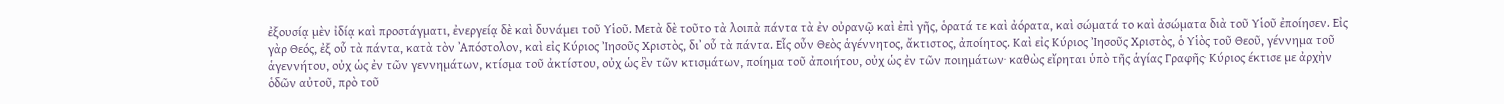ἐξουσίᾳ μὲν ἰδίᾳ καὶ προστάγματι, ἐνεργείᾳ δὲ καὶ δυνάμει τοῦ Υἱοῦ. Μετὰ δὲ τοῦτο τὰ λοιπὰ πάντα τὰ ἐν οὐρανῷ καὶ ἐπὶ γῆς, ὁρατά τε καὶ ἀόρατα, καὶ σώματά το καὶ ἀσώματα διὰ τοῦ Υἱοῦ ἐποίησεν. Εἰς γὰρ Θεός, ἐξ οὗ τὰ πάντα, κατὰ τὸν ᾿Απόστολον, καὶ εἰς Κύριος Ἰησοῦς Χριστὸς, δι᾿ οὗ τὰ πάντα. Εἷς οὖν Θεὸς ἁγέννητος, ἄκτιστος, ἀποίητος. Καὶ εἰς Κύριος Ἰησοῦς Χριστὸς, ὁ Υἱὸς τοῦ Θεοῦ, γέννημα τοῦ ἁγεννήτου, οὐχ ὡς ἐν τῶν γεννημάτων, κτίσμα τοῦ ἀκτίστου, οὐχ ὡς ἓν τῶν κτισμάτων, ποίημα τοῦ ἀποιήτου, οὐχ ὡς ἐν τῶν ποιημάτων· καθὼς εἴρηται ὑπὸ τῆς ἁγίας Γραφῆς· Κύριος έκτισε με ἀρχὴν ὁδῶν αὐτοῦ, πρὸ τοῦ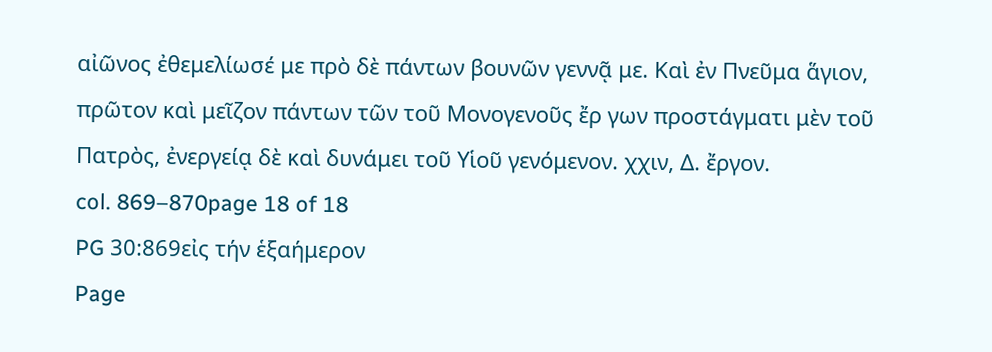αἰῶνος ἐθεμελίωσέ με πρὸ δὲ πάντων βουνῶν γεννᾷ με. Καὶ ἐν Πνεῦμα ἅγιον, πρῶτον καὶ μεῖζον πάντων τῶν τοῦ Μονογενοῦς ἔρ γων προστάγματι μὲν τοῦ Πατρὸς, ἐνεργείᾳ δὲ καὶ δυνάμει τοῦ Υἱοῦ γενόμενον. χχιν, Δ. ἔργον.
col. 869–870page 18 of 18
PG 30:869εἰς τήν ἑξαήμερον
Page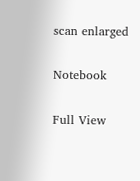scan enlarged

Notebook

Full View